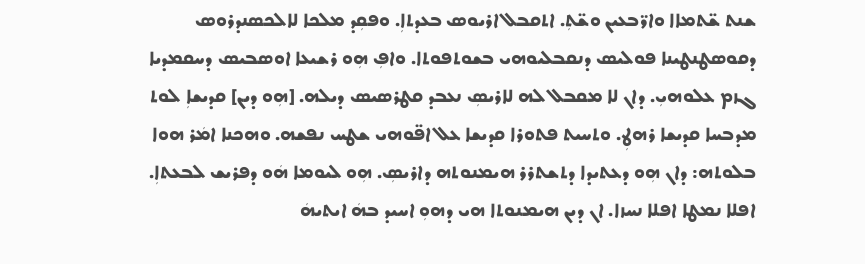ܫܢܬ ܫ̈ܬܡܐܐ ܘܐܪ̈ܒܥܝܢ ܘܫ̈ܬܼ. ܐܬܩܒܠ ܐܪܝܘܣ ܒܥܕܬܐܼ. ܘܦܩܼܕ ܡܠܟܐ ܠܐܠܟܣܢܕܪܘܣ ܕܩܘܣܛܢܛܝܢܐ ܦܘܠܝܣ ܕܢܩܒܠܝܘܗܝ ܒܫܘܬܦܘܬܐ. ܘܐܦܼ ܗܼܘ ܪܫܝܥܐ ܐܘܣܒܝܣ ܕܚܩܡܕܝܐ ܓܙܡ ܥܠܘܗܝܼ. ܕܐܢ ܠܐ ܡܩܒܠ ܠܗ ܠܐܪܝܣܼ ܢܥܒܕ ܩܛܪܣܝܣ ܕܝܠܗ. [ܗܼܘ ܕܝܢ] ܩܕܝܫܐܼ ܠܘܬ ܡܕܒܚܐ ܩܕܝܫܐ ܪܗܛܼ. ܘܬܚܝܬ ܦܬܘܪܐ ܩܕܝܫܐ ܥܠ ܐܦ̈ܘܗܝ ܫܛܚ ܢܦܫܗ. ܘܗܟܢܐ ܐܡܿܪ ܗܘܐ ܒܠܘܬܗ: ܕܐܢ ܗܼܘ ܕܥܬܝܕܐ ܕܬܫܬܪܪ ܗܝܡܢܘܬܗ ܕܐܪܝܣܼ. ܗܼܘ ܠܝܘܡܐ ܗܿܘ ܕܦܪܝܫ ܠܒܥܬܐܼ. ܐܦܠܐ ܢܡܛܐ ܐܦܠܐ ܢܚܙܐ. ܐܢ ܕܝܢ ܗܝܡܢܘܬܐ ܗܝ ܕܗܘܼ ܐܚܝܕ ܒܗܿ ܐܝܬܝܗܿ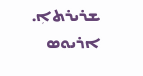ܫܪܝܪܬܐܼ. ܐܪܝܘܣ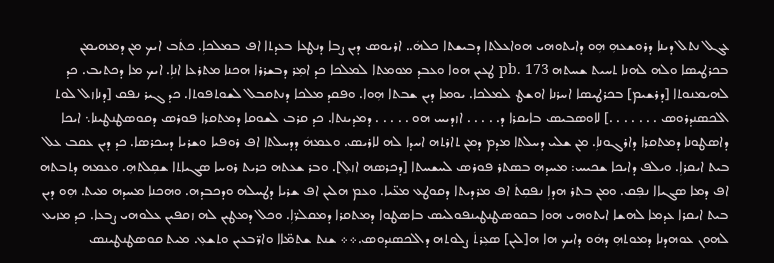ܥܓܠ ܢܬܠ ܕܝܢܐ ܕܪܘܫܥܗܼ ܗܼܘ ܕܐܝܬܘܗܝ ܗܘܐܥܠܬܐ ܕܒܝܫܬܐ ܟܠܗܿ.. ܐܪܝܘܣ ܕܝܢ ܨܒܐ ܕܢܛܥܐ ܒܥܕܬܐ ܐܦ ܒܡܠܟܐܼ. ܟܬܿܒ ܐܝܟ ܡܢ ܕܡܗܝܡܢ ܒܟܪܛܝܣܐ ܘܠܗ ܠܗܢܐ ܬܚܝܬ ܫܚܬܗ pb. 173 ܛܥܝܢ ܗܘܐ ܘܥܒܕ ܡܘܡܬܐ ܠܡܠܟܐ ܟܕ ܐܡܼܪ ܕܒܫܪܪܐ ܗܟܢܐ ܡܬܪܥܐ ܐܢܐܼ. ܐܝܟ ܡܐ ܕܟܬܝܒ. ܟܕ ܠܗܝܡܢܘܬܐ [ܕܪܫܝܡ] ܒܟܪܛܝܣܐ ܐܚܪܢܐ ܐܘܫܛ ܠܡܠܟܐ. ܝܘܡܐ ܕܝܢ ܫܒܬܐ ܗܼܘܐ. ܘܦܩܕ ܡܠܟܐ ܕܢܬܩܒܠ ܠܫܘܬܦܘܬܐ. ܟܕ ܓܝܪ ܢܦܩ [ܕܢܐܙܠ ܠܘܬ ܐܠܟܣܢܕܪܘܣ . . . . . . .] ܠܐܘܣܒܝܣ ܒܐܝܩܪܐ ܕ. . . . . ܐܙܕܝܚ ܗܘ . . . . . ܕܡܕܝܢܬܐ. ܟܕ ܩܪܒ ܠܫܘܩܐ ܕܡܬܩܪܐ ܦܘܪܣ ܕܩܘܣܛܢܛܝܢܐ܆ ܐܝܟܐ ܕܐܣܛܘܢܐ ܕܡܬܩܪܐ ܕܐܪܓܘܢܐܼ. ܡܢ ܫܠܝ ܕܚܠܬܐ ܡܕܡ ܕܡܢ ܬܐܪܬܗ ܐܚܕܐ ܠܗ ܠܐܪܝܣ. ܘܥܡܗܿ ܕܕܚܠܬܐ ܐܦ ܪܘܦܝܐ ܘܫܪܝܐ ܕܚܟܪܣܐ. ܟܕ ܕܝܢ ܥܩܒ ܥܠ ܒܝܬ ܐܝܩܪܐܼ. ܘܝܠܦ ܕܐܝܟܐ ܫܟܝܚ: ܡܚܕܗ ܒܣܬܪ ܦܘܪܣ ܠܚܫܚܬܐ [ܕܟܪܣܗ ܐܙܠܼ]. ܘܒܪ ܫܥܬܗ ܟܪܝܬ ܪܘܚܐ ܣܓܝܐܬܐ ܫܩܼܠܬܗܼ. ܘܥܡܗ ܕܬܒܬܗ ܐܦ ܕܡܐ ܣܓܝܐܐ ܢܦܼܩ. ܘܡܢ ܒܬܪ ܗܕܐܼ ܢܦܩܼܬܿ ܐܦ ܡܪܕܝܬܐ ܕܩܘܛܥ ܡܥ̈ܝܐ. ܘܥܡ ܗܠܝܢ ܐܦ ܫܪܝܐ ܕܛܚܠܗ ܘܕܟܒܕܗ. ܘܗܟܢܐ ܡܚܕܗ ܡܝܬ. ܗܼܘ ܕܝܢ ܒܝܬ ܐܝܩܪܐ ܥܕܡܐ ܠܗܫܐ ܐܝܬܘܗܝ ܗܘܐ ܒܩܘܣܛܢܛܝܢܦܘܠܝܣ ܒܐܣܛܘܐ ܕܡܬܩܪܐ ܕܡܩܠܪ̈ܐܼ. ܘܟܠ ܕܡܛܝܢ ܠܗ ܙܩܦܝܢ ܥܠܘܗܝ ܨܒܥܐ. ܟܕ ܡܙܝܥ ܠܗܘܢ ܥܘܗܕܢܐ ܕܡܘܬܗܼ ܕܗܿܘ ܕܐܝܟ ܗܐ ܗ[ܠܝܢ] ܣܥܼܪܬܿ ܨܠܘܬܗ ܕܐܠܟܣܢܕܘܣ.܀܀ ܫܢܬ ܫܬܡ̈ܐܐ ܘܐܪ̈ܒܥܝܢ ܘܬܫܥܼ. ܡܝܬ ܩܘܣܛܢܛܝܢܣ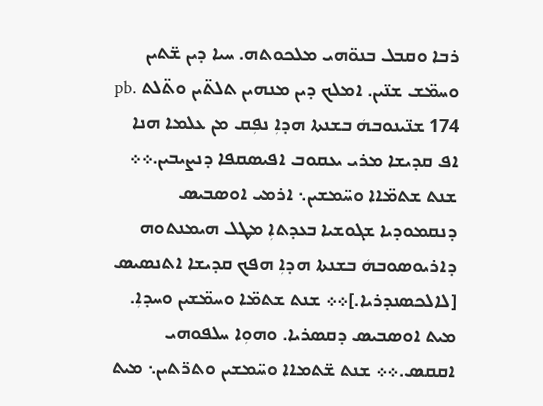ܪܒܐ ܘܩܒܠ ܒܢܘ̈ܗܝ ܡܠܟܘܬܗ. ܚܝܐ ܕܝܢ ܫ̈ܬܝܢ ܘܚܡ̈ܫ ܫܢ̈ܝܢ. ܐܡܠܟ ܕܝܢ ܡܢܗܝܢ ܬܠܬ̈ܝܢ ܘܬ̈ܠܬ pb. 174 ܫܢ̈ܝܢܘܒܗܿ ܒܫܢܬܐ ܗܕܐܼ ܢܦܼܩ ܡܢ ܥܠܡܐ ܗܢܐ ܐܦ ܩܕܝܫܐ ܡܪܝ ܝܥܩܘܒ ܐܦܝܣܩܦܐ ܕܢܨܝܒܝܢ.܀܀ ܫܢܬ ܫܬܡ̈ܐܐ ܘܚ̈ܡܫܝܢ܆ ܐܪܡܝ ܐܘܣܒܝܣ ܕܢܩܡܘܕܝܐ ܫܓܘܫܝܐ ܒܥܕܬܐܼ ܡܛܠ ܗܝܡܢܬܘܗ ܕܐܪܝܘܣܘܒܗܿ ܒܫܢܬܐ ܗܕܐܼ ܗܦܟ ܩܕܝܫܐ ܐܬܢܣܝܣ [ܠܐܠܟܣܢܕܪܝܐ.]܀܀ ܫܢܬ ܫܬܡ̈ܐ ܘܚܡ̈ܫܝܢ ܘܚܕܐܼ. ܡܝܬ ܐܘܣܒܝܣ ܕܩܣܪܝܐ. ܘܗܘܼܐ ܚܠܦܘܗܝ ܐܩܩܣ.܀܀ ܫܢܬ ܫ̈ܬܡܐܐ ܘܚ̈ܡܫܝܢ ܘܬܪ̈ܬܝܢ܆ ܡܝܬ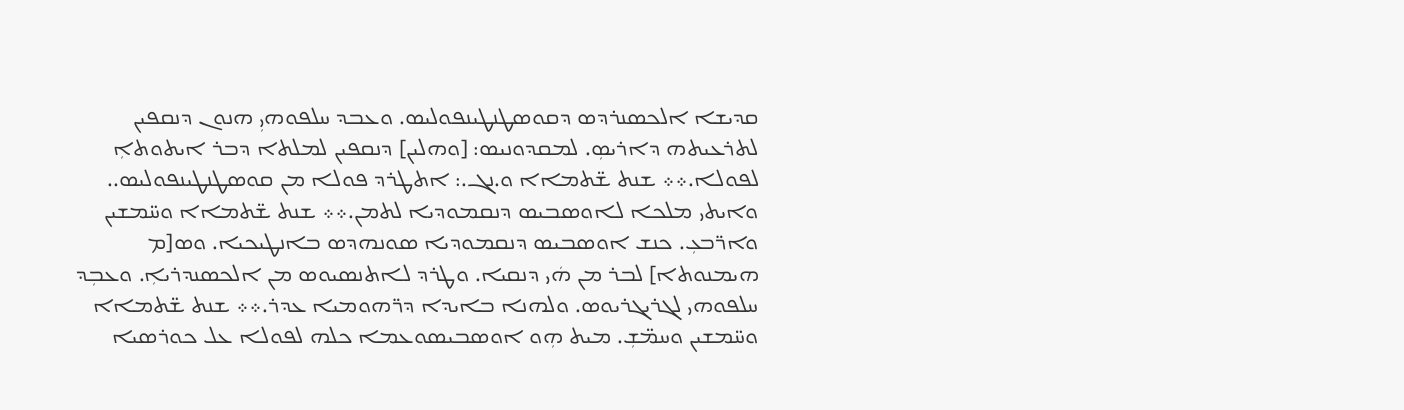ܩܕܝܫܐ ܐܠܟܣܢܪܕܣ ܕܩܘܣܛܢܛܝܢܦܘܠܝܣ. ܘܥܒܕ ܚܠܦܘܗܝܼ ܗܢܘܢ ܕܢܩܦܝܢ ܠܬܪܥܝܬܗ ܕܐܪܝܣܼ. ܠܡܩܕܘܢܝܣ: [ܘܗܠܝܢ] ܕܢܩܦܝܢ ܠܡܠܬܐ ܕܒܪ ܐܝܬܘܬܐܼ ܠܦܘܠܐ.܀܀ ܫܢܬ ܫ̈ܬܡܐܐ ܘ.ܢܓ.: ܐܬܛܪܕ ܦܘܠܐ ܡܢ ܩܘܣܛܢܛܝܢܦܘܠܝܣ.. ܘܐܝܬܝ ܡܠܟܐ ܠܐܘܣܒܝܣ ܕܢܩܡܘܕܝܐ ܠܬܡܢ.܀܀ ܫܢܬ ܫ̈ܬܡܐܐ ܘܚ̈ܡܫܝܢ ܘܐܪ̈ܒܥܼ. ܟܢܫ ܐܘܣܒܝܣ ܕܢܩܡܘܕܝܐ ܣܘܢܗܕܣ ܒܐܢܛܝܟܝܐ. ܘܣ[ܡ ܗܝܡܢܘܬܐ] ܠܒܪ ܡܢ ܗܿܝ ܕܢܩܝܐ. ܘܛܪܕ ܠܐܬܢܣܝܘܣ ܡܢ ܐܠܟܣܢܕܪܝܐܼ. ܘܥܒܼܕ ܚܠܦܘܗܝ ܠܓܪܝܓܪܝܘܣ. ܘܠܗܢܐ ܒܐܝܕܐ ܕܪ̈ܗܘܡܝܐ ܥܕܪ.܀܀ ܫܢܬ ܫ̈ܬܡܐܐ ܘܚ̈ܡܫܝܢ ܘܚܡ̈ܫܼ. ܡܝܬ ܗܼܘ ܐܘܣܒܝܣܘܥܡܐ ܟܠܗ ܠܦܘܠܐ ܥܠ ܟܘܪܣܝܐ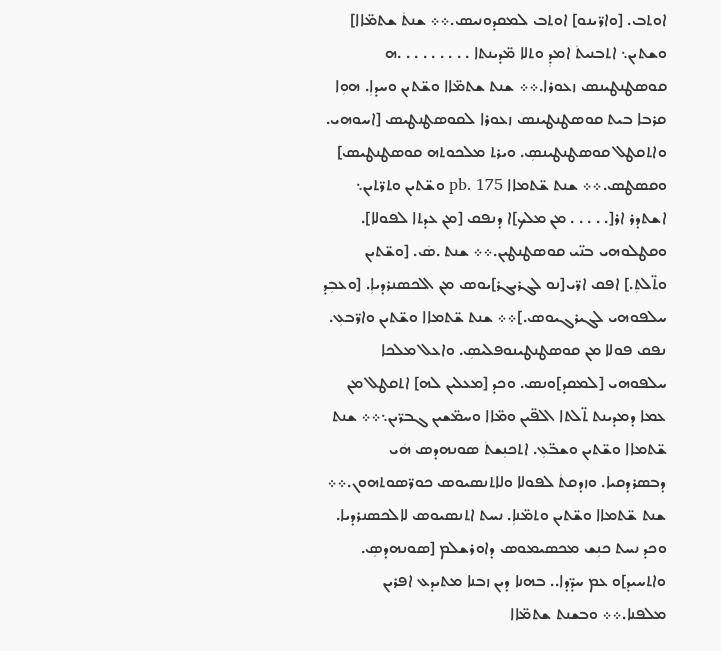ܐܘܬܒ. [ܘܐܪ̈ܝܢܘ] ܐܘܬܒ ܠܡܩܕܘܢܝܣ.܀܀ ܫܢܬܿ ܫܬܡ̈ܐܐ] ܘܫܬܝܢ܆ ܐܬܒܢܝܬܿ ܐܡܕܼ ܘܬܠܐ ܡ̈ܕܝܢܬܐ . . . . . . . . .ܗ ܩܘܣܛܢܛܝܢܣ ܙܥܘܪܐ.܀܀ ܫܢܬ ܫܬܡ̈ܐܐ ܘܫ̈ܬܝܢ ܘܚܕܐܼ. ܗܘܼܐ ܩܪܒܐ ܒܝܬ ܩܘܣܛܢܛܝܢܣ ܙܥܘܪܐ ܠܩܘܣܛܢܛܝܣ [ܐܚܘܗܝ. ܘܐܬܩܛܠ ܩܘܣܛܢܛܝܢܣܼ. ܘܝܪܬ ܡܠܟܘܬܗ ܩܘܣܛܢܛܝܣ] ܘܩܣܛܣ.܀܀ ܫܢܬ ܫ̈ܬܡܐܐ pb. 175 ܘܫ̈ܬܝܢ ܘܬܪ̈ܬܝܢ܆ ܐܫܬܕܪ ܐܪ[. . . . . ܡܢ ܡܠܟ]ܐ ܕܢܦܩ [ܡܢ ܥܕܬܐ ܠܦܘܠܐ]. ܘܩܛܠܘܗܝ ܒܢ̈ܝ ܩܘܣܛܢܛܝܢ.܀܀ ܫܢܬ .ܣܿ. [ܘܫ̈ܬܝܢ ܘܬ̈ܠܬܼ.] ܐܦܩ ܐܪ̈ܝ[ܢܘ ܠܓܪܝܓܪ]ܝܘܣ ܡܢ ܐܠܟܣܢܪܕܝܐܼ. [ܘܥܒܼܕ ܚܠܦܘܗܝ ܠܓܝܪܓܝܘܣ.]܀܀ ܫܢܬ ܫ̈ܬܡܐܐ ܘܫ̈ܬܝܢ ܘܐܪ̈ܒܥܼ. ܢܦܩ ܦܘܠܐ ܡܢ ܩܘܣܛܢܛܝܢܘܦܠܝܣܼ. ܘܐܥܠ ܡܠܟܐ ܚܠܦܘܗܝ [ܠܡܩܕ]ܘܢܣ. ܘܟܕ [ܡܥܠܝܢ ܠܗ] ܐܬܩܛܠ ܡܢ ܥܡܐ ܕܡܕܝܢܬ ܬ̈ܠܬܐ ܐܠܦ̈ܝܢ ܘܡ̈ܐܐ ܘܚܡ̈ܫܝܢ ܓܒܪ̈ܝܢ܆܀܀ ܫܢܬ ܫ̈ܬܡܐܐ ܘܫ̈ܬܝܢ ܘܫܒ̈ܥܼ. ܐܬܟܢܼܫܬܿ ܣܘܢܗܕܣ ܗܿܝ ܕܒܣܪܕܩܝܐ. ܘܙܕܩܬܿ ܠܦܘܠܐ ܘܠܐܬܢܣܝܘܣ ܟܘܪ̈ܣܘܬܗܘܢ.܀܀ ܫܢܬ ܫ̈ܬܡܐܐ ܘܫ̈ܬܝܢ ܘܬܡ̈ܢܐܼ. ܢܚܬ ܐܬܢܣܝܘܣ ܠܐܠܟܣܢܪܕܝܐ. ܘܟܕ ܢܚܬ ܟܢܼܫ ܡܟܣܝܡܘܣ ܕܐܘܪܫܠܡ [ܣܘܢܗܕܣܼ. ܘܐܬܚܝܕ]ܘ ܥܡ ܚܕ̈ܕܐ.. ܒܗܢܐ ܕܝܢ ܙܒܢܐ ܡܬܝܕܥ ܐܦܪܝܢ ܡܠܦܢܐ.܀܀ ܘܒܫܢܬ ܫܬܡ̈ܐܐ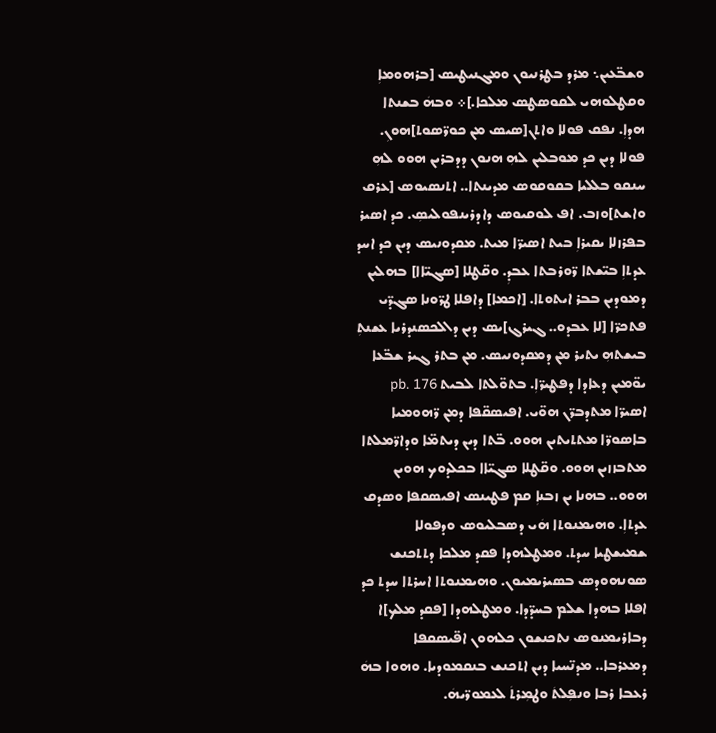ܘܫܒ̈ܥܝܢ܆ ܡܪܕ ܒܛܪܢܝܘܢ ܘܡܓܢܝܛܝܣ [ܒܪܗܘܡܐܼ ܘܩܛܠܘܗܝ ܠܩܘܣܛܣ ܡܠܟܐ.]܀ ܘܒܗܿ ܒܫܢܬܐ ܗܕܐܼ. ܢܦܩ ܦܘܠܐ ܘܐܬܢ[ܣܝܣ ܡܢ ܟܘܪ̈ܣܘܬ]ܗܘܢܼ. ܦܘܠܐ ܕܝܢ ܟܕ ܡܘܒܠܝܢ ܠܗܼ ܗܢܘܢ ܕܕܒܪܝܢ ܗܘܘ ܠܗܼ ܚܢܩܘ ܒܠܠܝܐ ܒܩܘܩܘܣ ܡܕܝܢܬܐ.. ܐܬܢܣܝܘܣ [ܥܪܩ ܘܐܫܬ]ܘܙܒ. ܐܦ ܠܘܩܝܘܣ ܕܐܕܪܝܢܦܘܠܝܣܼ. ܟܕ ܐܣܝܪ ܒܦܪܙܠܐ ܝܩܝܪܐܼ ܒܝܬ ܐܣܝܪ̈ܐ ܡܝܬ. ܡܩܕܘܢܝܣ ܕܝܢ ܟܕ ܐܚܕ ܥܕܬܐܼ ܒܝ̈ܫܬܐ ܪ̈ܘܪܒܬܐ ܥܒܕܼ. ܘܩ̈ܛܠܐ [ܣܓܝ̈ܐܐ] ܒܗܠܝܢ ܕܡܘܕܝܢ ܒܒܪ ܐܝܬܘܬܐ. [ܐܟܡܐ] ܕܐܦܠܐ ܛܪ̈ܘܢܐ ܣܓܕ̈ܝ ܦܬܟܪ̈ܐ [ܠܐ ܥܒܕܘ.. ܓܝܪܓ]ܝܣ ܕܝܢ ܕܐܠܟܣܢܕܪܝܐ ܥܫܢܬܼ ܒܝܫܬܗܼ ܝܬܝܪ ܡܢ ܕܡܩܕܘܢܝܣ. ܡܢ ܒܬܪ ܓܝܪ ܫܒ̈ܥܐ ܝܘ̈ܡܝܢ ܕܥܐܕܐ ܕܦܛܝܪ̈ܐܼ. ܒܬܘ̈ܠܬܐ ܠܒܝܬ pb. 176 ܐܣܝܪ̈ܐ ܡܬܕܒܪ̈ܢ ܗܘ̈ܝ. ܐܦܝܣܩ̈ܦܐ ܕܡܢ ܪ̈ܗܘܡܝܐ ܒܐܣܘܪ̈ܐ ܡܬܬܝܬܝܢ ܗܘܘ. ܒ̈ܬܐ ܕܝܢ ܕܝܬܡ̈ܐ ܘܕܐܪ̈ܡܠܬܐ ܡܬܒܙܙܝܢ ܗܘܘ. ܘܩ̈ܛܠܐ ܣܓܝ̈ܐܐ ܒܟܠܕܘܟ ܗܘܝܢ ܗܘܘ.. ܒܗܢܐ ܝܢ ܙܒܢܐܼ ܩܡ ܦܛܝܢܣ ܐܦܝܣܩܦܐ ܘܣܕܩ ܥܕܬܐܼ. ܘܗܝܡܢܘܬܐ ܗܿܝ ܕܣܒܠܝܘܣ ܘܕܦܘܠܐ ܫܡܝܫܛܝܐ ܚܕܬ. ܘܡܛܠܗܕܐ ܦܩܕ ܡܠܟܐ ܕܬܬܟܢܫ ܣܘܢܗܘܕܣ ܒܣܝܪܝܡܝܘܢ. ܘܗܝܡܢܘܬܐ ܐܚܪܬܐ ܚܕܬ ܟܕ ܐܦܠܐ ܒܗܕܐ ܫܠܡ ܒܚܕ̈ܕܐ. ܘܡܛܠܗܕܐ [ܦܩܕ ܡܠܟ]ܐ ܕܒܐܪܝܡܢܘܣ ܢܬܟܢܫܘܢ ܟܠܗܘܢ ܐܦ̈ܝܣܩܦܐ ܕܡܥܪܒܐ.. ܡܕܢ̈ܚܝܐ ܕܝܢ ܐܬܟܢܫ ܒܢܩܡܘܕܝܐ. ܘܗܘܐ ܒܗܿ ܪܥܒܐ ܪܒܐ ܘܢܦܼܠܬܿ ܘܛܡܼܪܬܿ ܠܥܡܘܪ̈ܝܗܿ.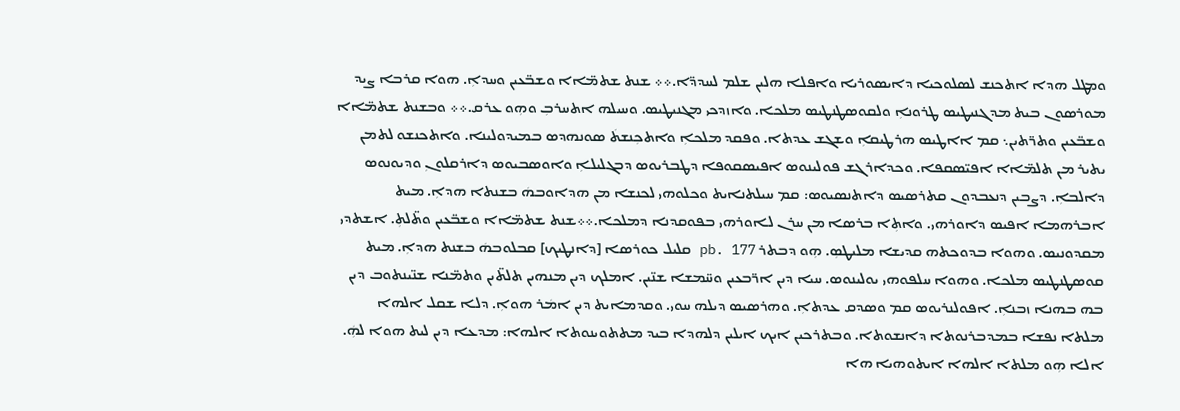ܘܡܛܠ ܗܕܐ ܐܬܟܢܫ ܠܣܠܘܟܝܐ ܕܐܝܣܘܪܝܐ ܘܐܦܠܐ ܗܠܝܢ ܫܠܡ ܠܚܕܕ̈ܐ.܀܀ ܫܢܬ ܫܬܡ̈ܐܐ ܘܫܒ̈ܥܝܢ ܘܚܕܐܼ. ܗܘܐ ܩܪܒܐ ܨܝܕ ܡܘܪܣܘܢ ܒܝܬ ܡܕܓܢܝܛܝܣ ܛܪܘܢܐܼ ܘܠܩܘܣܛܢܛܝܣ ܡܠܟܐ. ܘܐܙܕܟܝ ܡܓܢܝܛܝܣ. ܘܚܝܠܗ ܐܬܚܪܒܼ ܘܗܼܘ ܥܪܩ.܀܀ ܘܒܫܢܬ ܫܬܡ̈ܐܐ ܘܫܒ̈ܥܝܢ ܘܬܪ̈ܬܝܢ܆ ܩܡ ܐܐܛܝܣ ܗܪܛܝܩܐܼ ܘܫܓܫ ܥܕܬܐ. ܘܦܩܕ ܡܠܟܐܼ ܘܐܬܟܼܢܫܬܿ ܣܘܢܗܕܣ ܒܡܝܕܘܠܝܢܐ. ܘܐܬܟܢܫܘ ܠܬܡܢ ܝܬܝܪ ܡܢ ܬܠܡ̈ܐܐ ܐܦܝ̈ܣܩܦܐ. ܘܟܕܐܪܓܫ ܦܘܠܝܢܘܣ ܐܦܝܣܩܘܦܐ ܕܛܒܪܝܘܣ ܕܒܓܠܝܠܐܼ ܘܐܘܣܒܝܘܣ ܕܐܪܩܠܘܢܼ ܘܕܝܘܢܘܣ ܕܐܠܒܐܼ. ܕܨܒܝܢ ܕܢܥܒܕܘܢ ܩܬܪܣܝܣ ܕܐܬܢܣܝܘܣ: ܩܡ ܚܝܠܬܢܐܝܬ ܘܟܠܘܗܝ ܠܟܢܫܐ ܡܢ ܗܕܐܘܒܗܿ ܒܫܢܬܐ ܗܕܐܼ. ܡܝܬ ܐܒܪܗܡܐ ܐܦܝܣ ܕܐܘܪܗܝ. ܘܐܬܼܐ ܒܪܣܐ ܡܢ ܚܪܢ ܠܐܘܪܗܝ ܒܦܘܩܕܢܐ ܕܡܠܟܐ.܀܀ܫܢܬ ܫܬܡ̈ܐܐ ܘܫܒ̈ܥܝܢ ܘܬ̈ܠܬܼ. ܐܫܬܕܝ ܡܩܕܘܢܝܣ. ܘܗܘܐ ܒܕܘܟܬܗ ܩܕܝܫܐ ܡܠܝܛܣܼ. ܗܼܘ ܕܒܬܪ pb. 177 ܩܠܝܠ ܟܘܪܣܐ [ܕܐܢܛܝܟ] ܩܒܠܘܒܗܿ ܒܫܢܬ ܗܕܐܼ. ܡܝܬ ܩܘܣܛܢܛܝܣ ܡܠܟܐ. ܘܗܘܐ ܚܠܦܘܗܝ ܝܘܠܝܢܘܣ. ܚܝܐ ܕܝܢ ܐܪ̈ܒܥܝܢ ܘܚ̈ܡܫܐ ܫܢ̈ܝܢ. ܐܡܠܟ ܕܝܢ ܡܢܗܝܢ ܬܠܬ̈ܝܢ ܘܬܡ̈ܢܐ ܫܢ̈ܝܢܬܘܒ ܕܝܢ ܒܗ ܒܗܢܐ ܙܒܢܐܼ. ܐܦܘܠܢܪܝܘܣ ܩܡ ܘܣܕܩ ܥܕܬܐܼ. ܘܗܪܣܝܣ ܕܝܠܗ ܚܘܝ. ܘܩܕܡܐܝܬ ܕܝܢ ܐܡܿܪ ܗܘܐܼ. ܕܠܐ ܫܩܠ ܐܠܗܐ ܡܠܬܐ ܢܦܫܐ ܒܡܕܒܪܢܘܬܐ ܕܐܢܫܘܬܐ. ܘܒܬܪܟܝܢ ܐܝܟ ܐܝܠܝܢ ܕܠܗܕܐ ܒܝܕ ܡܬܬܘܝܢܘܬܐ ܐܠܗܐ: ܡܕܥܐ ܕܝܢ ܠܝܬ ܗܘܐ ܠܗܼܿ. ܐܠܐ ܗܼܘ ܡܠܬܐ ܐܠܗܐ ܐܝܬܘܗܝܐ ܗܐ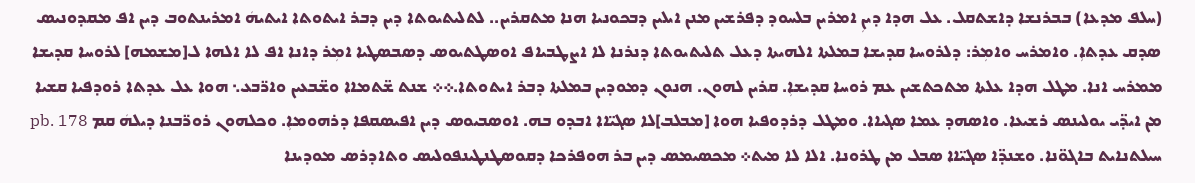(ܚܠܦ ܡܕܥܐ) ܒܒܪܢܫܐ ܕܐܫܬܩܠ. ܥܠ ܗܕܐ ܕܝܢܼ ܐܡܪܝܢ ܒܠܚܘܕ ܕܦܪܫܝܢ ܡܢܢ ܐܝܠܝܢ ܕܒܟܘܢܝܐ ܗܢܐ ܡܬܩܪܝܢ.. ܠܬܠܝܬܝܘܬܐ ܕܝܢ ܕܒܪ ܐܝܬܘܬܐ ܐܝܬܝܗܿ ܐܡܪܝܢܬܘܒ ܕܝܢ ܐܦ ܡܩܕܘܢܝܣ ܣܕܩ ܥܕܬܐܼ. ܘܐܡܪܚ ܘܐܡܼܪ: ܕܠܪܘܚܐ ܩܕܝܫܐ ܒܡܠܬܐ ܐܠܗܝܬܐ ܕܥܠ ܬܠܝܬܝܘܬܐ ܕܢܪܢܐ ܠܐ ܐܨܛܒܝܐܦ ܐܘܣܛܬܝܘܣ ܕܣܒܣܛܝܐ ܐܡܼܪ ܕܐܢܐ ܐܦ ܠܐ ܐܠܗܐ ܠ[ܡܫܡܗ] ܠܪܘܚܐ ܩܕܝܫܐ ܡܡܪܚ ܐܢܐ. ܡܛܠ ܗܕܐ ܥܠܬܐ ܡܬܟܬܫܝܢ ܥܡ ܪܘܚܐ ܩܕܝܫܐܼ. ܩܪܝܢ ܠܗܘܢ. ܗܢܘܢ ܕܡܘܕܝܢ ܒܡܠܬܐ ܕܒܪ ܐܝܬܘܬܐ.܀܀ ܫܢܬ ܫ̈ܬܡܐܐ ܘܫ̈ܒܥܝܢ ܘܐܪ̈ܒܥ܆ ܗܘܐ ܥܠ ܥܕܬܐ ܪܘܕܦܝܐ ܩܫܝܐ ܡܢ ܐܝܕ̈ܝ ܝܘܠܝܢܣ ܪܫܝܥܐ. ܘܐܣܗܕ ܥܡܐ ܣܓܝܐܐ. ܘܡܛܠ ܕܪܕܘܦܝܐ ܗܘܐ [ܡܒܠܒ]ܠܐ ܣܓܝ̈ܐܐ ܐܒܕܘ ܒܗ. ܐܘܣܒܝܘܣ ܕܝܢ ܐܦܝܣܩܦܐ ܕܪܗܘܡܐܼ. ܘܟܠܗܘܢ ܪܘܪ̈ܒܢܐ ܕܝܠܗܿ ܩܡ pb. 178 ܚܝܠܬܢܐܝܬ ܒܐܓܘ̈ܢܐ. ܘܫܢܕ̈ܐ ܣܓܝ̈ܐܐ ܣܒܠ ܡܢ ܛܪܘܢܐ. ܐܠܐ ܠܐ ܡܝܬ܀ ܡܟܣܝܡܣ ܕܝܢ ܒܪ ܗܘܦܪܟܐ ܕܩܘܣܛܢܛܝܢܦܘܠܝܣ ܘܬܐܕܪܣ ܡܘܕܝܢܐ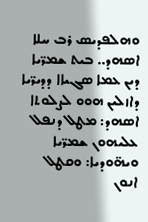ܘܗܠܦܕܝܣ ܪܒ ܚܠܐ ܐܣܗܕ.. ܒܝܬ ܫܡܪ̈ܝܐ ܕܝܢ ܥܡܐ ܣܓܝܐܐ ܕܕܝܪ̈ܝܐ ܕܐܙܠܝܢ ܗܘܘ ܠܨܠܘܬܐ ܐܣܗܕ: ܡܛܠ ܕܢܦܠ ܥܠܝܗܘܢ ܫܡܪ̈ܝܐ ܘܝܗ̈ܘܕܝܐ: ܘܩܛܠ ܐܢܘܢ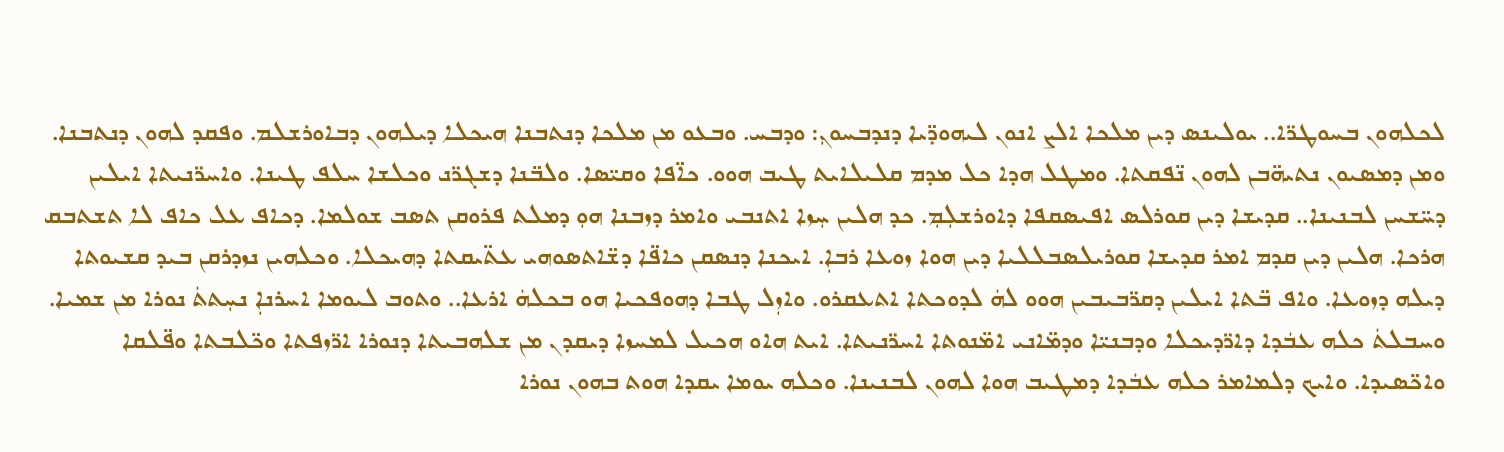ܠܟܠܗܘܢ ܒܚܘܛܪ̈ܐ.. ܝܘܠܝܢܣ ܕܝܢ ܡܠܟܐ ܐܠܨ ܐܢܘܢ ܠܝܗܘܕ̈ܝܐ ܕܢܕܒܚܘܢܼ: ܘܕܒܚ. ܘܒܥܘ ܡܢ ܡܠܟܐ ܕܢܬܒܢܐ ܗܝܟܠܐ ܕܝܠܗܘܢ ܕܒܐܘܪܫܠܡ. ܘܦܩܕ ܠܗܘܢ ܕܢܬܒܢܐ. ܘܡܢ ܕܡܣܝܘܢ ܢܬܝܗ̈ܒܢ ܠܗܘܢ ܢ̈ܦܩܬܐ. ܘܡܛܠ ܗܕܐ ܟܠ ܡܕܡ ܩܠܝܠܐܝܬ ܛܝܒ ܗܘܘ. ܟܐ̈ܦܐ ܘܩܝ̈ܣܐ. ܘܠܒ̈ܢܐ ܕܫܓܪ̈ܢ ܘܟܠܫܐ ܚܠܦ ܛܝܢܐ. ܘܐܚܪ̈ܢܝܬܐ ܐܝܠܝܢ ܕܚ̈ܫܚܢ ܠܒܢܝܢܐ.. ܩܕܝܫܐ ܕܝܢ ܩܘܪܠܣ ܐܦܝܣܩܦܐ ܕܐܘܪܫܠܼܡܼ. ܟܕ ܗܠܝܢ ܚܼܙܐ ܐܬܢܒܝ ܘܐܡܪ ܕܙܒܢܐ ܗܘܼ ܕܡܠܬ ܦܪܘܩܢ ܬܣܒ ܫܘܠܡܐ. ܕܟܐܦ ܥܠ ܟܐܦ ܠܐ ܬܫܬܒܩ ܗܪܟܐ. ܗܠܝܢ ܕܝܢ ܩܕܡ ܐܡܪ ܩܕܝܫܐ ܩܘܪܝܠܣܒܠܠܝܐ ܕܝܢ ܗܘܐ ܙܘܥܐ ܪܒܐܼ. ܐܝܟܢܐ ܕܢܣܩܢ ܟܐܦ̈ܐ ܕܫ̈ܐܬܣܘܗܝ ܥܬ̈ܝܩܬܐ ܕܗܝܟܠܐ. ܘܟܠܗܝܢ ܢܙܕܪܩܢ ܒܝܕ ܩܫܝܘܬܐ ܕܝܠܗ ܕܙܘܥܐ. ܘܐܦ ܒ̈ܬܐ ܐܝܠܝܢ ܕܩܪ̈ܒܝܒܝܢ ܗܘܘ ܠܗܿ ܠܕܘܟܬܐ ܐܬܥܩܪܘ. ܘܐܙܼܠ ܛܒܐ ܕܗܘܦܟܝܐ ܗܘ ܒܟܠܗܿ ܐܪܥܐ.. ܘܬܘܒ ܠܝܘܡܐ ܐܚܪܢܐܼ ܢܚܼܬܬܿ ܢܘܪܐ ܡܢ ܫܡܝܐ. ܘܚܒܠܬܿ ܟܠܗ ܥܒܿܕܐ ܕܐܪ̈ܕܝܟܠܐ ܘܕܒܢܝ̈ܐ ܘܕܡ̈ܐܢܝ ܐܡ̈ܢܘܬܐ ܐܚܪ̈ܢܝܬܐ. ܐܝܬ ܗܐܘ ܗܟܝܠ ܠܡܚܙܐ ܕܝܩܕܢ ܡܢ ܫܠܗܒܝܬܐ ܕܢܘܪܐ ܐܪ̈ܙܦܬܐ ܘܟ̈ܠܒܬܐ ܘܦ̈ܠܩܐ ܘܐܟ̈ܣܝܕܐ. ܘܐܝܟ ܕܠܡܐܡܪ ܟܠܗ ܥܒܿܕܐ ܕܡܛܝܒ ܗܘܐ ܠܗܘܢ ܠܒܢܝܢܐ. ܘܟܠܗ ܝܘܡܐ ܝܩܕܐ ܗܘܬ ܒܗܘܢ ܢܘܪܐ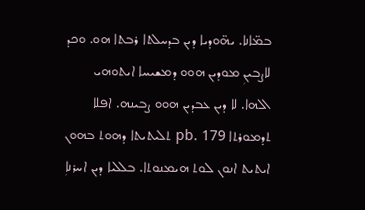ܒܡ̈ܐܢܐ. ܝܗ̈ܘܕܝܐ ܕܝܢ ܒܕܚܠܬܐ ܪܒܬܐ ܗܘ. ܘܟܕ ܠܐܨܒܝܢܼ ܡܘܕܝܢ ܗܘܘ ܕܡܫܝܚܐ ܐܝܬܘܗܝ ܐܠܗܐ. ܠܐ ܕܝܢ ܥܒܕܝܢ ܗܘܘ ܨܒܝܢܗ. ܐܦܠܐ ܬܕܡܘܪܬܐ pb. 179 ܬܠܝܬܝܬܐ ܕܗܘܬ ܒܗܘܢ ܐܝܬܝܬ ܐܢܘܢ ܠܘܬ ܗܝܡܢܘܬܐ. ܒܠܠܝܐ ܕܝܢ ܐܚܪܢܐܼ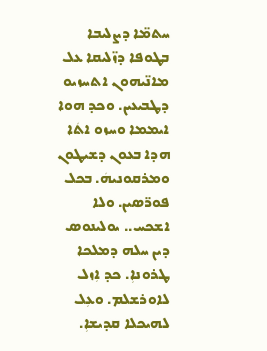ܚܬܡ̈ܐ ܕܨܠܝܒܐ ܒܛܘܦܐ ܕܙ̈ܠܝܩܐ ܥܠ ܡܐܢ̈ܝܗܘܢ ܐܬܚܙܝܘ ܕܛܒܝܥܝܢ. ܘܟܕ ܗܘܐ ܐܝܡܡܐ ܘܚܙܘ ܐܬܿܐ ܗܕܐ ܒܥܘܢ ܕܫܝܛܘܢ ܘܡܪܩܘܢܝܗܿ. ܒܟܠ ܦܘܪ̈ܣܝܢ. ܘܠܐ ܐܫܟܚ.. ܝܘܠܝܢܘܣ ܕܝܢ ܚܠܗ ܕܡܠܟܐ ܛܪܘܢܐܼ. ܟܕ ܐܼܙܠ ܠܐܘܪܫܠܡ. ܘܥܼܠ ܠܗܝܟܠܐ ܩܕܝܫܐܼ.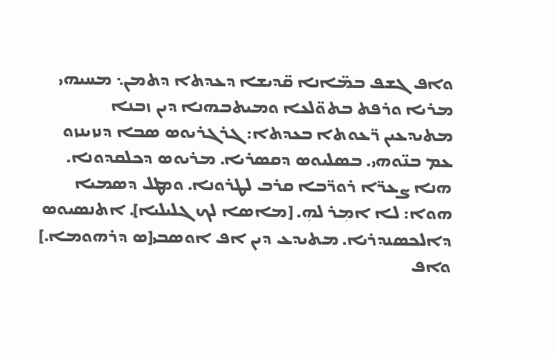ܘܐܦ ܓܫܦ ܒܡ̈ܐܢܐ ܩ̈ܕܝܫܐ ܕܥܕܬܐ ܕܬܡܢ܆ ܡܚܝܗܝ ܡܪܝܐ ܘܪܦܬ ܒܬܘ̈ܠܥܐ ܘܡܝܬܒܗܢܐ ܕܝܢ ܙܒܢܐ ܡܬܝܕܥܝܢ ܪ̈ܥܘܬܐ ܒܥܕܬܐ: ܓܪܓܪܝܘܣ ܣܒܐ ܕܢܙܝܢܙܘ ܥܡ ܒܢ̈ܘܗܝ. ܒܣܠܝܘܣ ܕܩܣܪܝܐ. ܡܪܝܘܣ ܕܟܠܩܕܘܢܐ. ܗܢܐ ܨܥܪ̈ܐ ܪܘܪ̈ܒܐ ܩܪܒ ܠܛܪܘܢܐ. ܘܡܛܠ ܕܣܡܝܐ ܗܘܐ: ܠܐ ܐܡܼܪ ܠܗܼ. [ܡܐܣܐ ܠܟ ܓܠܝܠܝܐ]. ܐܬܢܣܝܘܣ ܕܐܠܟܣܢܕܪܝܐ. ܡܬܝܕܥ ܕܝܢ ܐܦ ܐܘܣܒܝ[ܣ ܕܪܗܘܡܐ.] ܘܐܦ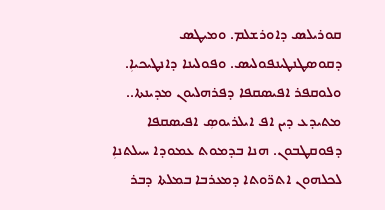ܩܘܪܝܠܣ ܕܐܘܪܫܠܡ. ܘܡܝܛܣ ܕܩܘܣܛܢܛܝܢܦܘܠܝܣ. ܘܦܘܠܝܢܐ ܕܐܢܛܝܟܝܐܼ. ܘܠܘܩܦܪ ܐܦܝܣܩܦܐ ܕܦܪܗܠܝܘܢ ܡܕܝܢܬܐ.. ܡܬܝܕܥ ܕܝܢ ܐܦ ܐܝܠܪܝܘܣܼ ܐܦܝܣܩܦܐ ܕܦܘܩܛܒܘܢ. ܗܢܐ ܒܕܡܘܬ ܥܡܘܕܐ ܚܝܠܬܢܐܼ ܠܟܠܗܘܢ ܐܬܪ̈ܘܬܐ ܕܡܥܪܒܐ ܒܡܠܬܐ ܕܒܪ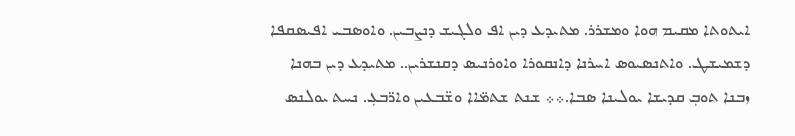ܐܝܬܘܬܐ ܡܩܝܡ ܗܘܐ ܘܡܫܪܪ. ܡܬܝܕܥ ܕܝܢ ܐܦ ܘܠܓܝܫ ܕܢܨܒܝܢ. ܘܐܘܣܒܝ ܐܦܝܣܩܦܐ ܕܫܡܝܫܛ. ܘܐܬܢܣܝܘܣ ܐܚܪܢܐ ܕܐܢܩܘܪܐ ܘܐܘܪܢܝܣ ܕܩܢܫܪܝܢ.. ܡܬܝܕܥ ܕܝܢ ܒܗܢܐ ܙܒܢܐ ܬܘܒܼ ܩܕܝܫܐ ܝܘܠܝܢܐ ܣܒܐ.܀܀ ܫܢܬ ܫܬܡ̈ܐܐ ܘܫ̈ܒܥܝܢ ܘܐܪ̈ܒܥܼ. ܢܚܬ ܝܘܠܢܣ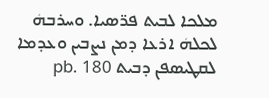ܡܠܟܐ ܠܒܝܬ ܦܪ̈ܣܝܐ. ܘܚܪܒܗܿ ܠܟܠܗܿ ܐܪܥܐ ܕܡܢ ܢܨܒܝܢ ܘܥܕܡܐ ܠܩܛܝܣܦܢ ܕܒܝܬ pb. 180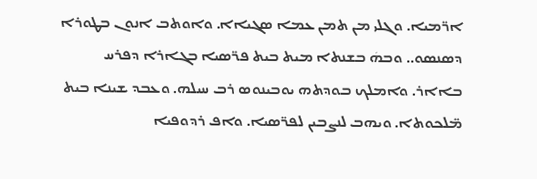ܐܪ̈ܡܝܐ. ܘܓܠܝ ܡܢ ܬܡܢ ܥܡܐ ܣܓܝܐܐ. ܘܐܘܬܒ ܐܢܘܢ ܒܛܘܪܐ ܕܣܢܣܘ.. ܘܒܗܿ ܒܫܢܬܐ ܡܝܬ ܒܝܬ ܦܪ̈ܣܝܐ ܒܓܐܪܐ ܕܦܪܚ ܒܐܐܪ. ܘܐܡܠܟ ܒܘܕܬܗ ܝܘܒܝܢܘܣ ܪܒ ܚܝܠܗ. ܘܥܒܕ ܫܝܢܐ ܒܝܬ ܡ̈ܠܟܘܬܐ. ܘܝܗܒ ܠܢܨܒܝܢ ܠܦܪ̈ܣܝܐ. ܘܐܦ ܪܕܘܦܝܐ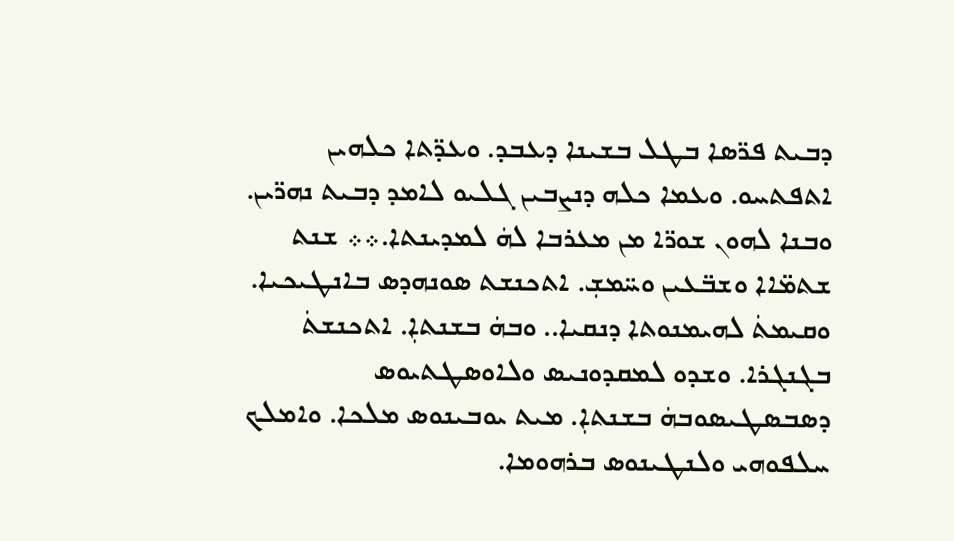ܕܒܝܬ ܦܪ̈ܣܐ ܒܛܠ ܒܫܝܢܐ ܕܥܒܕ. ܘܥܕ̈ܬܐ ܟܠܗܝܢ ܐܬܦܬܚܘ. ܘܥܡܐ ܟܠܗ ܕܢܨܒܝܢ ܓܠܝܘ ܠܐܡܕ ܕܒܝܬ ܢܗܪ̈ܝܢ. ܘܒܢܐ ܠܗܘܢ ܫܘܪ̈ܐ ܡܢ ܡܥܪܒܐ ܠܗܿ ܠܡܕܝܢܬܐ.܀܀ ܫܢܬ ܫܬܡ̈ܐܐ ܘܫܒ̈ܥܝܢ ܘܚ̈ܡܫܼ. ܐܬܟܢܫܬ ܣܘܢܗܕܣ ܒܐܢܛܝܟܝܐ. ܘܩܝܡܬܿ ܠܗܝܡܢܘܬܐ ܕܢܩܝܐ.. ܘܒܗܿ ܒܫܢܬܐܼ. ܐܬܟܢܫܬܿ ܒܓܢܓܪܐ. ܘܫܕܘ ܠܡܩܕܘܢܝܣ ܘܠܐܘܣܛܬܝܘܣ ܕܣܒܣܛܝܣܘܒܗܿ ܒܫܢܬܐܼ. ܡܝܬ ܝܘܒܝܢܘܣ ܡܠܟܐ. ܘܐܡܠܟ ܚܠܦܘܗܝ ܘܠܢܛܝܢܘܣ ܒܪܗܘܡܐ.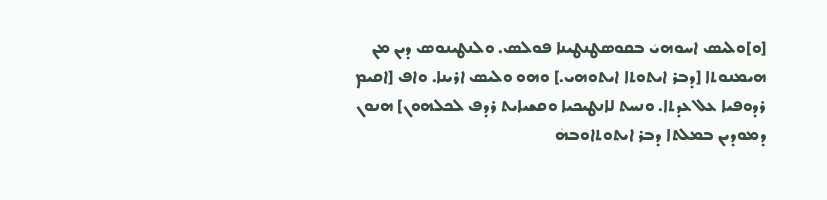[ܘ]ܘܠܝܣ ܐܚܘܗܝܿ ܒܩܘܣܛܢܛܝܢܐ ܦܘܠܣ. ܘܠܢܛܝܢܘܣ ܕܝܢ ܡܢ ܗܝܡܢܘܬܐ [ܕܒܪ ܐܝܬܘܬܐ ܐܝܬܘܗܝ.] ܘܗܘ ܘܠܝܣ ܐܪܝܢܐ. ܘܐܦ [ܐܩܝܡ ܪܕܘܦܝܐ ܥܠ ܥܕܬܐ. ܘܢܚܬ ܠܐܢܛܝܟܝܐ ܘܩܫܝܐܝܬ ܪܕܦ ܠܟܠܗܘܢ] ܗܢܘܢ ܕܡܘܕܝܢ ܒܡܠܬܐ ܕܒܪ ܐܝܬܘܬܐܘܒܗܿ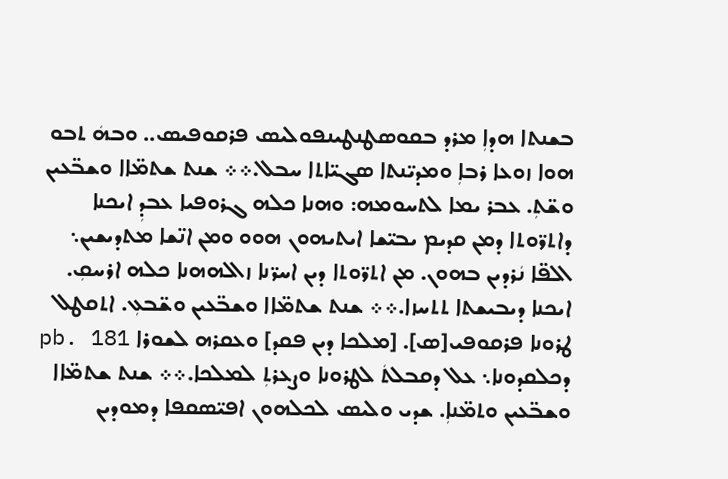ܒܫܢܬܐ ܗܕܐܼ ܡܪܕ ܒܩܘܣܛܢܛܝܢܦܘܠܝܣ ܦܪܩܘܦܝܣ.. ܘܒܗܿ ܬܒܘ ܗܘܐ ܙܘܥܐ ܪܒܐܼ ܘܡܕܝ̈ܢܬܐ ܣܓܝ̈ܐܬܐ ܚܒܠ.܀܀ ܫܢܬ ܫܬܡ̈ܐܐ ܘܫܒ̈ܥܝܢ ܘܫ̈ܬܼ. ܥܒܪ ܝܡܐ ܠܬܚܘܡܗ: ܘܗܢܐ ܟܠܗ ܓܪܘܦܝܐ ܥܒܕܼ ܐܝܟܢܐ ܕܐܬܪ̈ܘܬܐ ܕܡܢ ܩܕܝܡ ܝܒܝ̈ܫܐ ܐܝܬܝܗܘܢ ܗܘܘ ܘܡܢ ܐܢ̈ܫܐ ܡܬܕܝܫܝܢ܆ ܐܠܦ̈ܐ ܢܿܪܕܝܢ ܒܗܘܢ. ܡܢ ܐܬܪ̈ܘܬܐ ܕܝܢ ܐܚܪ̈ܢܐ ܙܐܠܗܗܢܐ ܟܠܗ ܐܪܚܩܼ. ܐܝܟܢܐ ܕܝܒܝܫܬܐ ܬܬܚܙܐ.܀܀ ܫܢܬ ܫܬܡ̈ܐܐ ܘܫܒ̈ܥܝܢ ܘܫ̈ܒܥܼ. ܐܬܩܛܠ ܛܪܘܢܐ ܦܪܩܘܦܝ[ܣ]. [ܡܠܟܐ ܕܝܢ ܦܩܕ] ܘܥܩܪܗ ܠܫܘܪܐ pb. 181 ܕܟܠܩܕܘܢܐ܆ ܥܠ ܕܩܒܠܬܿ ܠܛܪܘܢܐ ܘܨܥܪܬܼ ܠܡܠܟܐ.܀܀ ܫܢܬ ܫܬܡ̈ܐܐ ܘܫܒ̈ܥܝܢ ܘܬܡ̈ܢܐܼ. ܫܕܝ ܘܠܝܣ ܠܟܠܗܘܢ ܐܦܝ̈ܣܩܦܐ ܕܡܘܕܝܢ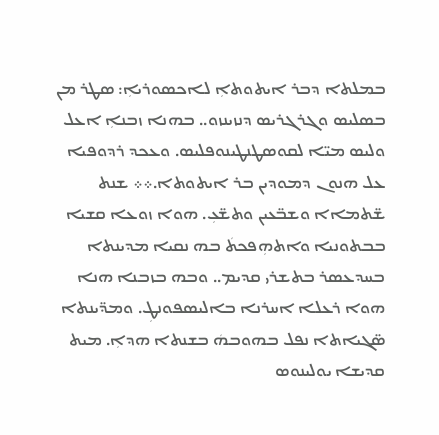ܒܡܠܬܐ ܕܒܪ ܐܝܬܘܬܐܼ ܠܐܟܣܘܪܝܐܼ: ܣܛܪ ܡܢ ܒܣܠܝܣ ܘܓܪܓܪܝܣ ܕܢܙܝܢܙܘ.. ܒܗܢܐ ܙܒܢܐܼ ܐܥܠ ܘܠܝܣ ܡܝ̈ܐ ܠܩܘܣܛܢܛܝܢܘܦܠܝܣ. ܘܥܟܕ ܪܕܘܦܝܐ ܥܠ ܗܢܘܢ ܕܡܘܕܝܢ ܒܪ ܐܝܬܘܬܐ.܀܀ ܫܢܬ ܫ̈ܬܡܐܐ ܘܫܒ̈ܥܝܢ ܘܬܫ̈ܥܼ. ܗܘܐ ܙܘܥܐ ܩܫܝܐ ܒܒܬܘܢܝܐ ܘܐܬܗܼܦܟܬܿ ܒܗ ܢܩܝܐ ܡܕܝܢܬܐ ܒܚܕܥܣܪ ܒܬܫܪܝ ܩܕܝܡ.. ܘܒܗ ܒܙܒܢܐ ܗܢܐ ܗܘܐ ܪܥܠܐ ܐܚܪܢܐ ܒܐܠܝܣܦܘܢܛܼ. ܘܡܕ̈ܝܢܬܐ ܣ̈ܓܝܐܬܐ ܢܦܠ ܒܗܘܒܗܿ ܒܫܢܬܐ ܗܕܐܼ. ܡܝܬ ܩܕܝܫܐ ܝܘܠܝܢܘܣ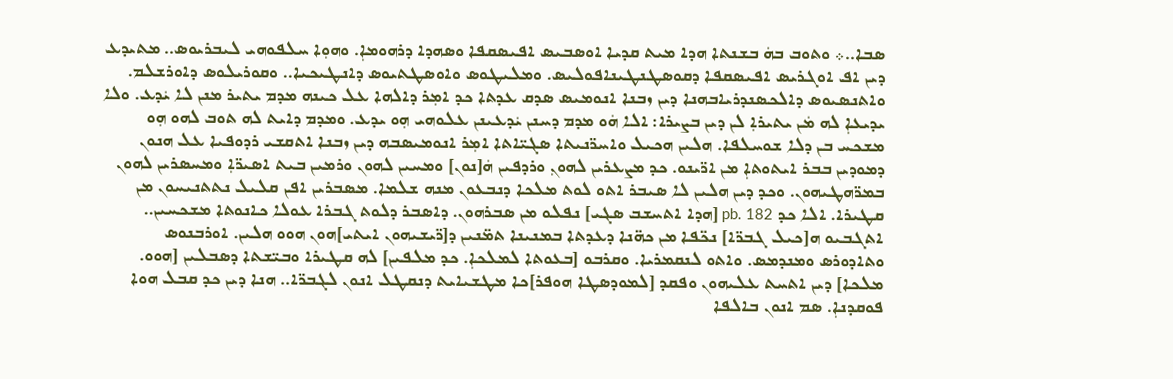ܣܒܐ..܀ ܘܬܘܒ ܒܗܿ ܒܫܢܬܐ ܗܕܐ ܡܝܬ ܩܕܝܐ ܐܘܣܒܝܣ ܐܦܝܣܩܦܐ ܘܣܗܕܐ ܕܪܗܘܡܐܼ. ܘܗܘܼܐ ܚܠܦܘܗܝ ܠܝܒܪܝܘܣ.. ܡܬܝܕܥ ܕܝܢ ܐܦ ܐܘܓܪܝܣ ܐܦܝܣܩܦܐ ܕܩܘܣܛܢܛܝܢܐܦܘܠܝܣ. ܘܡܠܝܛܘܣ ܘܐܘܣܛܬܝܘܣ ܕܐܢܛܝܟܝܐ.. ܘܩܘܪܝܠܘܣ ܕܐܘܪܫܠܡ. ܘܐܬܢܣܝܘܣ ܕܐܠܟܣܢܕܪܝܐܒܗܢܐ ܕܝܢ ܙܒܢܐ ܐܢܘܡܝܣ ܣܕܩ ܥܕܬܐ ܟܕ ܐܡܼܪ ܕܐܠܗܐ ܥܠ ܟܝܢܗ ܡܕܡ ܝܬܝܪ ܡܢܢ ܠܐ ܝܿܕܥ. ܘܠܐ ܝܕܝܥܐܼ ܠܗ ܡܿܢ ܝܬܝܪܐܼ ܠܢ ܕܝܢ ܒܨܝܪܐ: ܐܠܐ ܗܿܘ ܡܕܡ ܕܚܢܢ ܝܿܕܥܝܢܢ ܥܠܘܗܝ ܗܼܘ ܝܕܥ. ܘܡܕܡ ܕܐܝܬ ܠܗ ܬܘܒ ܠܗܘ ܗܼܘ ܡܫܟܚ ܒܢ ܕܠܐ ܫܘܚܠܦܐ. ܗܠܝܢ ܗܟܝܠ ܘܐܚܪ̈ܢܝܬܐ ܣܓܝ̈ܐܬܐ ܐܡܼܪ ܐܢܘܡܝܣܒܗ ܕܝܢ ܙܒܢܐ ܐܬܩܫܝ ܪܕܘܦܝܐ ܥܠ ܗܢܘܢ ܕܡܘܕܝܢ ܒܒܪ ܐܝܬܘܬܐܼ ܡܢ ܐܪ̈ܝܢܘ. ܟܕ ܡܨܥܪܝܢ ܠܗܘܢܼ ܘܪܕܦܝܢ ܗܿ[ܢܘܢ] ܘܡܚܝܢ ܠܗܘܢ ܘܪܡܝܢ ܒܝܬ ܐܣܝܪ̈ܐܼ ܘܡܚܣܪܝܢ ܠܗܘܢ ܒܡܪ̈ܗܛܝܗܘܢ. ܘܟܕ ܕܝܢ ܗܠܝܢ ܠܐ ܣܝܒܪ ܐܬܘ ܠܘܬ ܡܠܟܐ ܕܢܒܥܘܢ ܡܢܗ ܫܠܡܐ. ܡܣܒܪܝܢ ܐܦܢ ܩܠܝܠ ܢܬܬܢܝܚܘܢ ܡܢ ܩܛܝܪܐ. ܐܠܐ ܟܕ pb. 182 [ܗܕܐ ܐܬܚܫܒ ܣܓܝ] ܢܦܠܘ ܡܢ ܣܒܪܗܘܢ. ܕܐܣܒܪ ܕܠܘܬ ܓܒܪܐ ܥܘܠܐ ܟܐܢܘܬܐ ܡܫܟܚܝܢ.. ܐܬܓܒܝܘ ܗ[ܟܝܠ ܓܒܪ̈ܐ] ܢܟ̈ܦܐ ܡܢ ܟܗ̈ܢܐ ܕܥܕܬܐ ܒܡܢܝܢܐ ܬܡ̈ܢܝܢ ܕ[ܪ̈ܝܫܝܗܘܢ ܐܝܬܝ]ܗܘܢ ܗܘܘ ܗܠܝܢ. ܐܘܪܒܢܘܣ ܘܬܐܕܘܪܣ ܘܡܢܕܡܣ. ܘܐܬܘ ܠܢܩܡܪܝܐ. ܘܩܪܒܘ [ܒܥܘܬܐ ܠܡܠܟܐܼ. ܟܕ ܡܠܦܝܢ] ܠܗ ܩܛܝܪܐ ܘܒܝ̈ܫܬܐ ܕܣܒܠܝܢ [ܗܘܘ. ܡܠܟܐ] ܕܝܢ ܐܬܚܬ ܥܠܝܗܘܢ ܘܦܩܕ [ܠܡܘܕܣܛܐ ܗܘܦܪ]ܟܐ ܡܛܫܝܐܝܬ ܕܢܩܛܠ ܐܢܘܢ ܠܓܒܪ̈ܐ.. ܗܢܐ ܕܝܢ ܟܕ ܩܒܠ ܗܘܐ ܦܘܩܕܢܐܼ. ܣܡ ܐܢܘܢ ܒܐܠܦܐ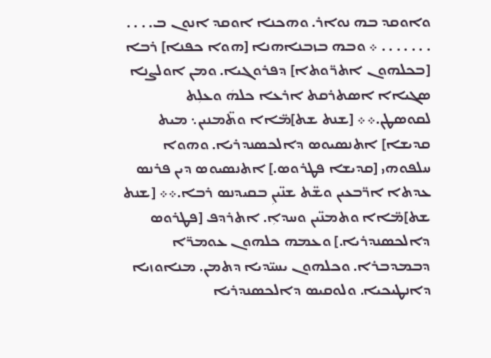ܘܐܘܩܕ ܒܗ ܢܘܐܪ. ܘܗܟܢܐ ܐܘܩܕ ܐܢܘܢ ܒ. . . . . . . . . . . ܀ ܘܒܗ ܒܙܒܢܐܗܢܐ [ܗܘܐ ܟܦܢܐ] ܪܒܐ [ܒܟܠܗܘܢ ܐܬܪ̈ܘܬܐ] ܕܦܪܘܓܝܐ. ܘܡܢ ܐܘܠܨܢܐ ܣܓܝܐܐ ܐܣܬܪܩܬ ܐܪܥܐ ܟܠܗܿ ܘܥܠܼܬ ܠܩܘܣܛܢ.܀܀ [ܫܢܬ ܫܬ]ܡ̈ܐܐ ܘܬ̈ܡܢܝܢ܆ ܡܝܬ ܩܕܝܫܐ] ܐܬܢܣܝܘܣ ܕܐܠܟܣܢܕܪܝܐ. ܘܗܘܐ ܚܠܦܘܗܝ [ܩܕܝܫܐ ܦܛܪܘܣ.] ܐܬܢܣܝܘܣ ܕܝܢ ܦܪܢܣ ܥܕܬܐ ܐܪ̈ܒܥܝܢ ܘܫ̈ܬ ܫܢ̈ܝܢܼ ܒܩܝܕܢܣ ܪܒܐ.܀܀ [ܫܢܬ ܫܬ]ܡ̈ܐܐ ܘܬܡܢ̈ܝܢ ܘܚܕܐܼ. ܐܬܪܕܦ [ܦܛܪܘܣ ܕܐܠܟܣܢܕܪܝܐ.] ܘܥܡܗ ܟܠܗܘܢ ܥܘܡܪ̈ܐ ܕܒܡܕܒܪܐ. ܘܟܠܗܘܢ ܝܚܝ̈ܕܝܐ ܕܬܡܢ. ܡܢܐܘܙܝܐ ܕܐܢܛܝܟܝܐ. ܘܠܘܩܝܣ ܕܐܠܟܣܢܕܪܝܐ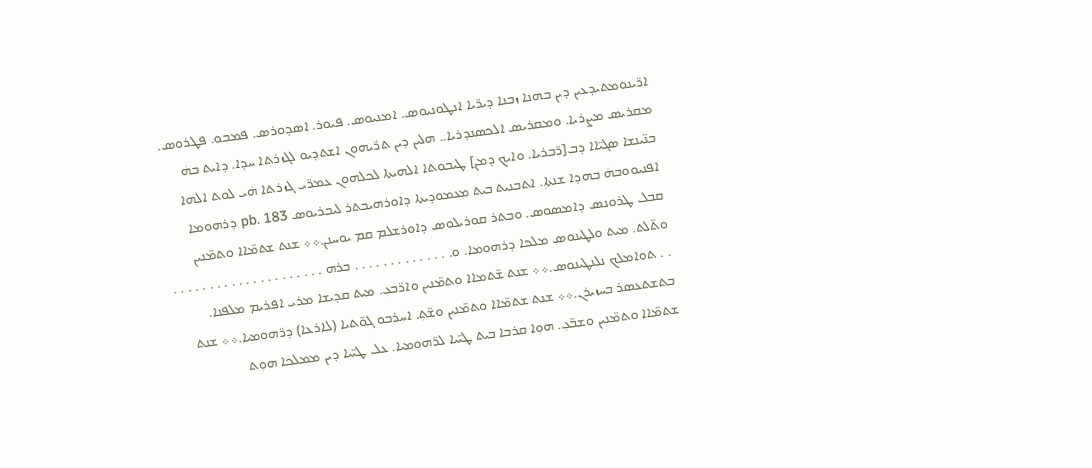ܐܪ̈ܝܢܘܡܬܝܕܥܝܢ ܕܝܢ ܒܗܢܐ ܙܒܢܐ ܕܝܪ̈ܝܐ ܐܢܛܘܢܝܘܣ. ܐܡܢܝܘܣ. ܦܝܘܪ. ܐܣܕܘܪܣ. ܦܡܒܘ. ܦܛܪܘܣ. ܡܩܪܝܣ ܡܨܪܝܐ. ܘܡܩܪܝܣ ܐܠܟܣܢܕܪܝܐ.. ܗܠܝܢ ܕܝܢ ܬܪ̈ܝܗܘܢ ܐܫܬܕܝܘ ܠܓܙܪܬܐ ܚܕܐ. ܕܐܝܬ ܒܗܿ ܒܢ̈ܝܢܫܐ ܣܓܝ̈ܐܐ ܕܒ[ܪ̈ܒܪܝܐ. ܘܐܝܟ ܕܡܢ] ܛܝܒܘܬܐ ܐܠܗܝܬܐ ܠܟܠܗܘܢ ܥܡܪ̈ܝ ܓܙܪܬܐ ܗܿܝ ܠܘܬ ܐܠܗܐ ܐܦܢܝܘܘܒܗܿ ܒܗܕܐ ܫܢܬܐܼ. ܐܬܒܢܝܬ ܒܝܬ ܡܥܡܘܕܝܬܐ ܕܐܘܪܗܝܒܬܪ ܠܝܒܪܝܘܣ pb. 183 ܕܪܗܘܡܐ ܩܒܠ ܛܪܘܢܣ ܕܐܡܣܘܣ. ܘܒܬܪ ܩܘܪܝܠܘܣ ܕܐܘܪܫܠܡ ܩܡ ܝܘܚܢܢ.܀܀ ܫܢܬ ܫܬܡ̈ܐܐ ܘܬܡ̈ܢܝܢ ܘܬ̈ܠܬ. ܡܝܬ ܘܠܛܝܢܘܣ ܡܠܟܐ ܕܪܗܘܡܐ. ܘ. . . . . . . . . . . . . . ܒܪܗ . . . . . . . . . . . . . . . . . . . . . . . ܬܘܐܡܠܟ ܢܠܢܛܝܢܘܣ.܀܀ ܫܢܬ ܫ̈ܬܡܐܐ ܘܬܡ̈ܢܝܢ ܘܐܪ̈ܒܥܼ. ܡܝܬ ܩܕܝܫܐ ܡܪܝ ܐܦܪܝܡ ܡܠܦܢܐ. ܒܬܫܬܥܣܪ ܒܚܙܝܪܢ.܀܀ ܫܢܬ ܫܬܡ̈ܐܐ ܘܬܡ̈ܢܝܢ ܘܫ̈ܬܼ. ܐܚܪܒܘ ܓܘ̈ܬܝܐ (ܠܐܪܥܐ) ܕܪ̈ܗܘܡܝܐ.܀܀ ܫܢܬ ܫܬܡ̈ܐܐ ܘܬܡ̈ܢܝܢ ܘܫܒ̈ܥܼ. ܗܘܼܐ ܩܪܒܐ ܒܝܬ ܛܝ̈ܝܐ ܠܪ̈ܗܘܡܝܐ. ܥܠ ܛܝ̈ܝܐ ܕܝܢ ܡܡܠܟܐ ܗܘܼܬ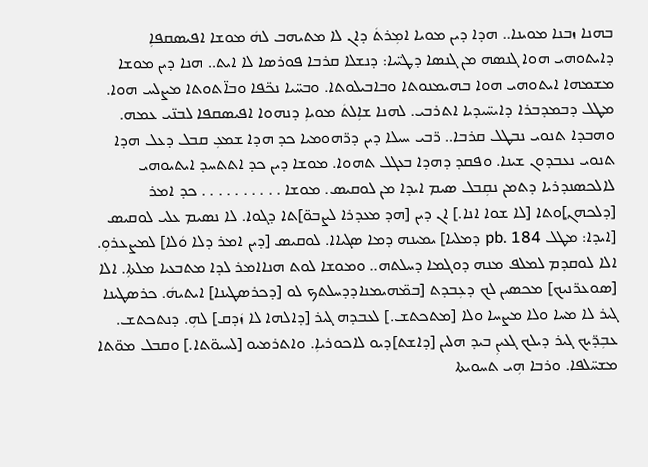ܒܗܢܐ ܙܒܢܐ ܡܘܝܢܐ.. ܗܕܐ ܕܝܢ ܡܘܝܐ ܐܡܼܪܬܿ ܕܐܢ ܠܐ ܡܬܝܗܒ ܠܗܿ ܡܘܫܐ ܐܦܝܣܩܦܐܼ ܕܐܝܬܘܗܝ ܗܘܐ ܓܢܣܗ ܡܢ ܓܢܣܐ ܕܛܝ̈ܝܐ: ܕܢܫܠܐ ܩܪܒܐ ܦܘܪܣܐ ܠܐ ܐܝܬ.. ܗܢܐ ܕܝܢ ܡܘܫܐ ܡܫܡܗܐ ܐܝܬܘܗܝ ܗܘܐ ܒܗܝܡܢܘܬܐ ܘܒܐܒܝܠܘܬܐ. ܘܒܚ̈ܝܐ ܢܟ̈ܦܐ ܘܒܐ̈ܬܘܬܐ ܡܨܠܚ ܗܘܐ. ܡܛܠ ܕܒܡܕܒܪܐ ܕܐܝܚ̈ܝܕܝܐ ܐܬܪܒܝ. ܠܗܢܐ ܫܐܼܠܬܿ ܡܘܝܐܼ ܕܢܗܘܐ ܐܦܝܣܩܦܐ ܠܒܢ̈ܝ ܥܡܗ. ܘܗܒܕܐ ܬܢܘܝ ܢܒܛܠ ܩܪܒܐ.. ܪ̈ܒܝ ܚܝܠܐ ܕܝܢ ܕܪ̈ܗܘܡܝܐ ܟܕ ܗܕܐ ܫܡܥܼ ܩܒܠ ܕܥܠ ܗܕܐ ܬܢܘܝ ܢܥܒܕܘܢ ܫܝܢܐ. ܘܦܩܕ ܕܗܕܐ ܒܥܓܠ ܬܗܘܐ. ܡܘܫܐ ܕܝܢ ܟܕ ܐܬܬܚܕ ܐܝܬܝܘܗܝ ܠܐܠܟܣܢܕܪܝܐ ܕܬܡܢ ܢܩܼܒܠ ܣܝܡ ܐܝܕܐ ܡܢ ܠܘܩܝܣ. ܡܘܫܐ . . . . . . . . . . ܟܕ ܐܡܪ [ܕܠܟܗܢ]̤ܘܬܐ [ܠܐ ܫܘܐ ܐܢܐ.] ܐܢ ܕܝܢ [ܗܕ ܡܥܕܪܐ ܠܨܒܘ̈]ܬܐ ܕܓܘܐ. ܠܐ ܢܣܝܡ ܥܠܝ ܠܘܩܝܣ [ܐܝܕܐ: ܡܛܠ pb. 184 ܕܡܠܝܐ] ܝܡܝܢܗ ܕܡܐ ܣܓܝܐܐ. ܠܘܩܝܣ [ܕܝܢ ܐܡܪ ܕܠܐ ܘܿܠܐ] ܠܡܨܥܪܘܼ. ܐܠܐ ܠܘܩܕܡ ܠܡܠܦ ܡܢܗ ܕܘܓܡܐ ܕܚܠܬܗ.. ܘܡܘܫܐ ܠܘܬ ܗܢܐܐܡܪ ܠܕܐ ܡܬܒܥܝܐ ܡܠܬܐܼ. ܐܠܐ [ܣܘܥܪ̈ܢܝܟ] ܡܟܣܝܢ ܠܟ ܕܥܼܒܕܬ [ܒܡ̈ܗܝܡܢܐܕܕܚܠܬܟ ܠܘ [ܕܟܪܣܛܝܢܐ] ܐܝܬܝܗܿ. ܟܪܣܛܝܢܐ ܓܝܪ ܠܐ ܡܚܐ ܘܠܐ ܡܨܚܐ ܘܠܐ [ܡܬܟܬܫ.] ܠܥܒܕܗ ܓܝܪ [ܕܐܠܗܐ ܠܐ ܙܿܕܩ] ܠܗܼ. ܕܢܬܟܬܫ. ܥܒܼܕ̈ܝܟ ܓܝܪ ܕܝܠܟ ܓܥܝܢܼ ܒܝܕ ܗܠܝܢ [ܕܐܫܬ]ܕܝܘ ܠܐܟܘܪܝܐܼ. ܘܐܬܪܡܝܘ [ܠܚܝܘ̈ܬܐ.] ܘܩܒܠ ܡܘ̈ܬܐ ܡܫܚ̈ܠܦܐ. ܘܪܒܐ ܗܼܝ ܬܚܘܝܬܐ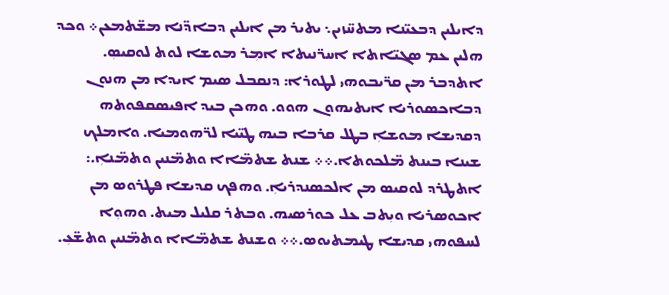ܕܐܝܠܝܢ ܕܒܥܝ̈ܢܐ ܡܬܚ̈ܙܝܢ܆ ܝܬܝܪ ܡܢ ܐܝܠܝܢ ܕܒܐܕ̈ܢܐ ܡܫ̈ܬܡܥܢ܀ ܘܟܕ ܗܠܝܢ ܥܡ ܣܓܝ̈ܐܬܐ ܐܚܪ̈ܢܝܬܐ ܐܡܼܪ ܡܘܫܐ ܠܘܬ ܠܘܩܝܣܼ. ܐܬܕܒܪ ܡܢ ܩܪ̈ܝܒܘܗܝ ܠܛܘܪܐ: ܕܢܩܒܠ ܣܝܡ ܐܝܕܐ ܡܢ ܗܢܘܢ ܕܒܐܟܣܘܪܝܐ ܐܝܬܝܗܘܢ ܗܘܘ. ܘܗܟܢ ܒܝܕ ܐܦܝܣܩܦܘܬܗ ܕܩܕܝܫܐ ܡܘܫܐܼ ܒܛܠ ܩܪܒܐ ܒܝܗ ܛܝ̈ܝܐ ܠܪ̈ܗܘܡܝܐ. ܘܐܡܠܟ ܫܝܢܐ ܒܝܢܬ ܡ̈ܠܟܘܬܐ.܀܀ ܫܢܬ ܫܬܡ̈ܐܐ ܘܬܡ̈ܢܝܢ ܘܬܡ̈ܢܐܼ.: ܐܬܛܪܕ ܠܘܩܝܣ ܡܢ ܐܠܟܣܢܕܪܝܐܼ. ܘܗܦܟ ܩܕܝܫܐ ܦܛܪܘܣ ܡܢ ܐܟܘܣܪܝܐ ܘܝܼܬܒ ܥܠ ܟܘܪܣܝܗ. ܘܒܬܪ ܩܠܝܠ ܡܝܬ. ܘܗܘܼܐ ܠܚܦܘܗܝ ܩܕܝܫܐ ܛܝܡܬܝܘܣ.܀܀ ܘܫܢܬ ܫܬܡ̈ܐܐ ܘܬܡ̈ܢܝܢ ܘܬܫ̈ܥܼ.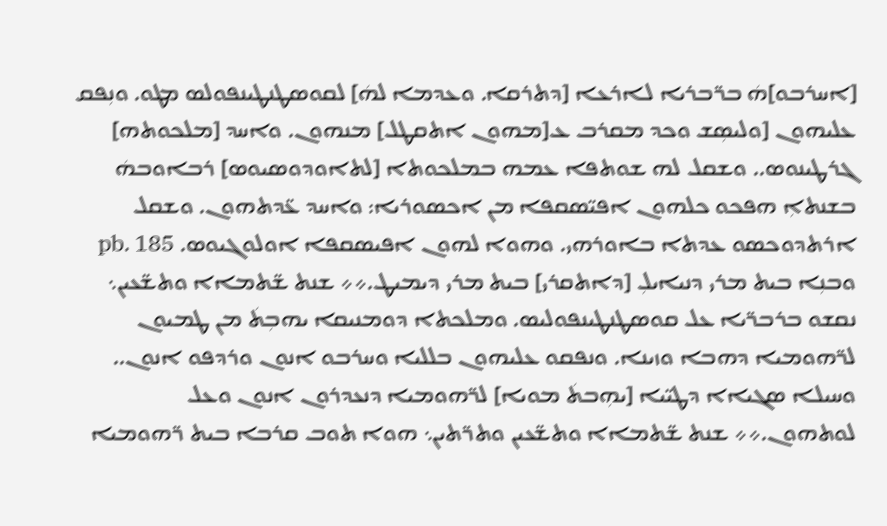[ܐܚܪܒܘ]ܗܿ ܒܪ̈ܒܪܝܐ ܠܐܪܥܐ [ܕܬܪܩܐ. ܘܥܕܡܐ ܠܗܿ] ܠܩܘܣܛܢܛܝܢܦܘܠܣ ܡܛܘ. ܘܢܼܦܩ ܥܠܝܗܘܢ [ܘܠܝܣܼܫ ܘܟܕ ܡܩܪܒ ܥ[ܡܗܘܢ ܐܬܩܛܠ] ܡܢܗܘܢ. ܘܐܚܕ [ܡܠܟܘܬܗ] ܓܪܛܝܢܘܣ.. ܘܫܩܠ ܠܗ ܫܘܬܦܐ ܥܡܗ ܒܡܠܟܘܬܐ [ܠܬܐܘܕܘܣܝܘܣ] ܪܒܐܘܒܗܿ ܒܫܢܬܐܼ ܗܦܟܘ ܟܠܗܘܢ ܐܦܝ̈ܣܩܦܐ ܡܢ ܐܟܣܘܪܝܐ: ܘܐܚܕ ܥ̈ܕܬܗܘܢ. ܘܫܩܠ ܐܪܬܕܘܟܣܘ ܥܕܬܐ ܒܐܘܪܗܝ. ܘܗܘܐ ܠܗܘܢ ܐܦܝܣܩܦܐ ܐܘܠܘܓܝܘܣ. pb. 185 ܘܒܢܼܐ ܒܝܬ ܡܪܝ ܕܢܝܐܝܠܼ [ܕܐܬܩܪܝ] ܒܝܬ ܡܪܝ ܕܝܡܝܛ.܀܀ ܫܢܬ ܫ̈ܬܡܐܐ ܘܬܫ̈ܥܝܢ܆ ܢܩܫܘ ܒܪܒܪ̈ܝܐ ܥܠ ܩܘܣܛܢܛܝܢܦܘܠܝܣ. ܘܡܠܟܬܐ ܕܘܡܢܝܩܐ ܝܗܒܼܬܿ ܡܢ ܛܡܝܘܢ ܠܪ̈ܗܘܡܝܐ ܕܗܒܐ ܘܙܝܢܐ. ܘܢܦܩܘ ܥܠܝܗܘܢ ܒܠܠܝܐ ܘܚܪܒܘ ܐܢܘܢ ܘܪܕܦܘ ܐܢܘܢ.. ܘܚܝܠܐ ܣܓܝܐܐ ܕܛܝ̈ܝܐ [ܝܗܼܒܬܿ ܡܘܝܐ] ܠܪ̈ܗܘܡܝܐ ܕܢܥܕܪܘܢ ܐܢܘܢ ܘܥܠ ܠܘܬܗܘܢ.܀܀ ܫܢܬ ܫ̈ܬܡܐܐ ܘܬܫ̈ܥܝܢ ܘܬܪ̈ܬܝܢ܆ ܗܘܐ ܬܘܒ ܩܪܒܐ ܒܝܬ ܪ̈ܗܘܡܝܐ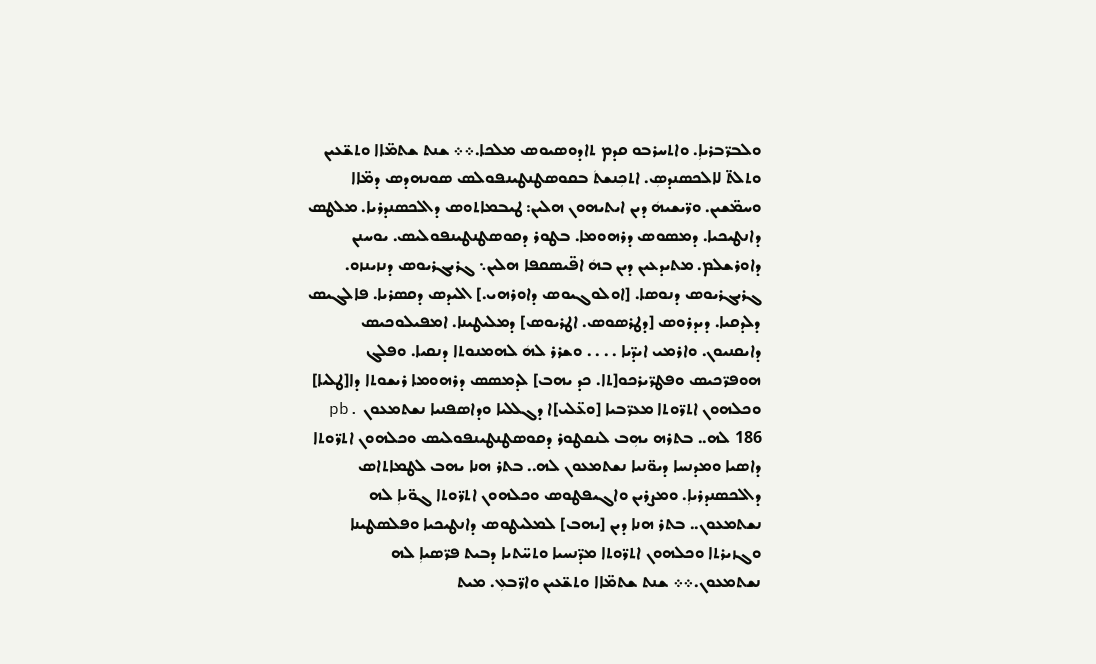ܘܠܒܪ̈ܒܪܝܐܼ. ܘܐܬܚܪܒܘ ܩܕܡ ܬܐܕܘܣܝܘܣ ܡܠܟܐ.܀܀ ܫܢܬ ܫܬܡ̈ܐܐ ܘܬܫ̈ܥܝܢ ܘܬܠܬ̈ ܠܐܠܟܣܢܕܣܼ. ܐܬܟܼܢܫܬܿ ܒܩܘܣܛܢܛܝܢܦܘܠܣ ܣܘܢܗܕܣ ܕܡ̈ܐܐ ܘܚܡ̈ܫܝܢ. ܘܪ̈ܝܫܝܗܿ ܕܝܢ ܐܝܬܝܗܘܢ ܗܠܝܢ: ܛܝܒܡܐܬܘܣ ܕܐܠܟܣܢܕܪܝܐ. ܡܠܛܣ ܕܐܢܛܝܟܝܐ. ܕܡܣܘܣ ܕܪܗܘܡܐ. ܒܛܘܪ ܕܩܘܣܛܢܛܝܢܦܘܠܝܣ. ܝܘܚܢܢ ܕܐܘܪܫܠܡ. ܡܬܝܕܥܝܢ ܕܝܢ ܒܗܿ ܐܦ̈ܝܣܩܦܐ ܗܠܝܢ܆ ܓܪܝܓܪܝܘܣ ܕܢܙܝܢܙܘ. ܓܪܝܓܪܝܘܣ ܕܢܘܣܐ. [ܐܘܠܘܓܝܘܣ ܕܐܘܪܗܝ.] ܐܠܝܕܣ ܕܩܣܪܝܐ. ܦܐܠܓܝܣ ܕܠܕܩܝܐ. ܕܝܕܪܘܣ [ܕܛܪܣܘܣ. ܐܛܪܝܘܣ] ܕܡܠܝܛܝܢܐ. ܐܡܦܝܠܘܟܝܣ ܕܐܝܩܢܝܘܢ. ܘܐܪܡܝ ܐܝܕ̈ܝܐ . . . . ܘܫܪܪ ܠܗܿ ܠܗܡܢܘܬܐ ܕܢܩܝܐ. ܘܦܠܓ ܗܘܦܪ̈ܟܝܣ ܘܦܛܪ̈ܝܪܟܘ[ܬܐ. ܟܕ ܝܗܒ] ܠܕܡܣܣ ܕܪܗܘܡܐ ܪܝܫܘܬܐ ܕܐ[ܛܠܝܐ] ܘܟܠܗܘܢ ܐܬܪ̈ܘܬܐ ܡܥܪ̈ܒܝܐ [ܘܥ̈ܠܝ]ܐ ܕܓܠܠܝܐ ܘܕܐܣܦܢܝܐ ܢܫܬܡܥܘܢ pb. 186 ܠܗ.. ܒܬܪܗ ܝܗܼܒ ܠܢܩܛܘܪ ܕܩܘܣܛܢܛܝܢܦܘܠܝܣ ܘܟܠܗܘܢ ܐܬܪ̈ܘܬܐ ܕܐܣܝܐ ܘܡܕܢܚܐ ܕܝܘ̈ܢܝܐ ܢܫܬܡܥܘܢ ܠܗ.. ܒܬܪ ܗܢܐ ܝܗܒ ܠܛܡܐܬܐܣ ܕܐܠܟܣܢܕܪܝܐܼ. ܘܡܨܪܝܢ ܘܐܓܝܦܛܘܣ ܘܟܠܗܘܢ ܐܬܪ̈ܘܬܐ ܓܘ̈ܝܐܼ ܠܗ ܢܫܬܡܥܘܢ.. ܒܬܪ ܗܢܐ ܕܝܢ [ܝܗܒ] ܠܡܠܝܛܘܣ ܕܐܢܛܝܟܝܐ ܘܦܠܣܛܝܢܐ ܘܓܙܝܪܬܐ ܘܟܠܗܘܢ ܐܬܪ̈ܘܬܐ ܡܕ̈ܢܚܝܐ ܘܬܚ̈ܬܝܐ ܕܒܝܬ ܦܪ̈ܣܝܐܼ ܠܗ ܢܫܬܡܥܘܢ.܀܀ ܫܢܬ ܫܬܡ̈ܐܐ ܘܬܫ̈ܥܝܢ ܘܐܪ̈ܒܥܼ. ܡܝܬ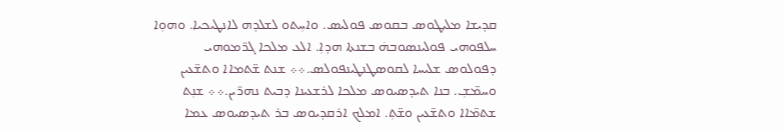ܩܕܝܫܐ ܡܠܝܛܘܣ ܒܩܘܣ ܦܘܠܝܣ. ܘܐܚܼܬܘ ܠܫܠܕܗ ܠܐܢܛܝܟܝܐ. ܘܗܘܼܐ ܚܠܦܘܗܝ ܦܘܠܝܢܣܘܒܗܿ ܒܫܢܬܐ ܗܕܐܼ. ܐܠܥ ܡܠܟܐ ܓܪ̈ܡܘܗܝ ܕܦܘܠܘܣ ܫܠܝܚܐ ܠܩܘܣܛܢܛܝܢܦܘܠܣ.܀܀ ܫܢܬ ܫ̈ܬܡܐܐ ܘܬܫ̈ܥܝܢ ܘܚܡ̈ܫܼ. ܒܢܐ ܬܝܕܣܝܘܣ ܡܠܟܐ ܠܪܫܥܝܢܐ ܕܒܝܬ ܢܗܪ̈ܝܢ.܀܀ ܫܢܼܬ ܫܬܡ̈ܐܐ ܘܬܫ̈ܥܝܢ ܘܫ̈ܬܼ. ܐܡܠܟ ܐܪܩܕܝܘܣ ܒܪ ܬܝܕܣܝܘܣ ܥܡܐ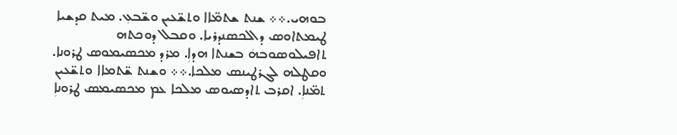ܒܘܗܝ.܀܀ ܫܢܬ ܫܬܡ̈ܐܐ ܘܬܫ̈ܥܝܢ ܘܫ̈ܒܥܼ. ܡܝܬ ܩܕܫܝܐ ܛܝܡܬܐܘܣ ܕܐܠܟܣܢܕܪܝܐ. ܘܩܒܠ ܕܘܟܬܗ ܬܐܦܝܠܘܣܘܒܗܿ ܒܫܢܬܐ ܗܕܐܼ. ܡܪܕ ܡܟܣܝܡܘܣ ܛܪܘܢܐ. ܘܩܛܠܗ ܠܓܪܛܝܢܣ ܡܠܟܐ.܀܀ ܘܫܢܬ ܫ̈ܬܡܐܐ ܘܬܫ̈ܥܝܢ ܬܡ̈ܢܐܼ. ܐܩܪܒ ܬܐܕܣܝܘܣ ܡܠܟܐ ܥܡ ܡܟܣܝܡܣ ܛܪܘܢܐܼ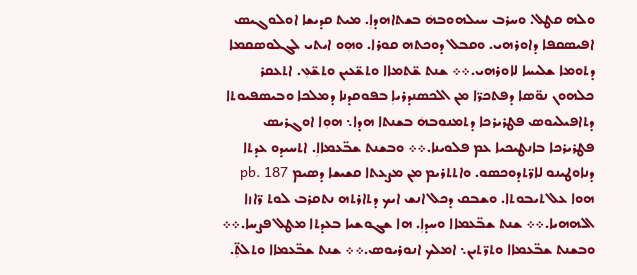ܘܠܗ ܩܛܠ. ܘܚܪܒ ܚܝܠܗܘܒܗܿ ܒܫܬܐܗܕܐܼ. ܡܝܬ ܩܕܝܫܐ ܐܘܠܘܓܝܣ ܐܦܝܣܩܦܐ ܕܐܘܪܗܝ. ܘܩܒܠ ܕܘܟܬܗ ܩܘܪܐ. ܘܗܼܘ ܐܝܬܝ ܠܓܠܘܣܩܡܐ ܕܬܘܡܐ ܫܠܝܚܐ ܠܐܘܪܗܝ.܀܀ ܫܢܬ ܫ̈ܬܡܐܐ ܘܬܫ̈ܥܝܢ ܘܬܫ̈ܥܼ. ܐܬܥܩܪ ܟܠܗܘܢ ܢܘ̈ܣܐ ܕܦܬܟܪ̈ܐ ܡܢ ܐܠܟܣܢܕܪܝܐܼ ܒܦܘܩܕܢܐ ܕܡܠܟܐ ܘܒܝܣܦܝܘܬܐ ܕܬܐܦܝܠܝܘܣ ܦܛܪܝܪܟܐ ܕܬܡܢܘܒܗܿ ܒܫܢܬܐ ܗܕܐ܆ ܗܘܼܐ ܐܘܓܪܝܣ ܦܛܪܝܪܟܐ ܒܐܢܛܝܟܝܐ ܥܡ ܦܠܘܝܢܐ.܀܀ ܘܒܫܢܬ ܫܒ̈ܥܡܐܐܼ. ܐܬܚܝܕܘ ܥܕܬܐ ܕܢܐܘܛܝܢܘ ܠܐܪ̈ܬܕܘܟܣܘ. ܘܐܬܬܪܝܡ ܡܢ ܡܨܥܬܐ ܩܫܝܫܐ ܕܣܝܡ pb. 187 ܗܘܐ ܥܠ ܬܝܒܘܬܐ. ܘܫܒܩ ܕܟܠ ܐܢܫ ܐܝܟ ܕܬܐܪܬܗ ܢܬܩܪܒ ܠܘܬ ܪ̈ܐܙܐ ܐܠܗܗܝܐ.܀܀ ܫܢܬ ܫܒ̈ܥܡܐܐ ܘܚܕܐܼ. ܗܐ ܫܓܘܫܝܐ ܒܥܕܬܐ ܡܛܠ ܦܨܚܐ.܀܀ ܘܒܫܢܬ ܫܒ̈ܥܡܐܐ ܘܬܪ̈ܬܝܢ܆ ܐܡܠܟ ܐܢܘܪܝܘܣ.܀܀ ܫܢܬ ܫܒ̈ܥܡܐܐ ܘܬܠܬܼ̈.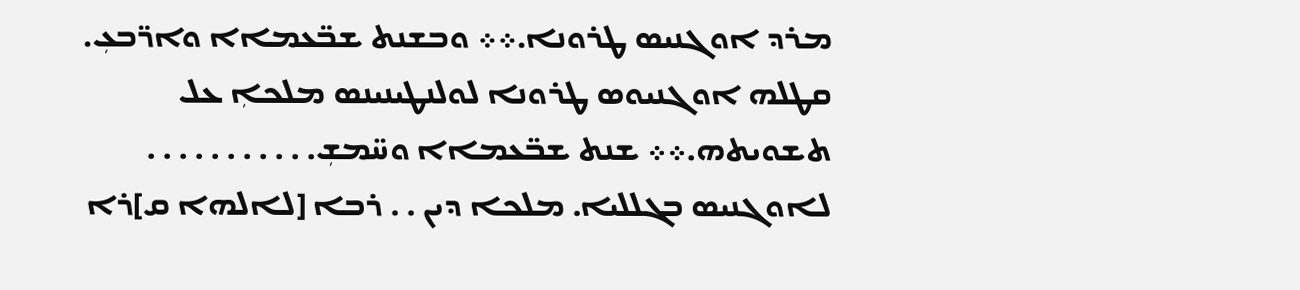ܡܪܕ ܐܘܓܢܝܣ ܛܪܘܢܐ.܀܀ ܘܒܫܢܬ ܫܒ̈ܥܡܐܐ ܘܐܪ̈ܒܥܼ. ܩܛܠܗ ܐܘܓܢܝܘܣ ܛܪܘܢܐ ܠܘܠܢܛܝܢܝܢܣ ܡܠܟܐܼ ܥܠ ܬܫܘܝܬܗ.܀܀ ܫܢܬ ܫܒ̈ܥܡܐܐ ܘܚ̈ܡܫܼ. . . . . . . . . . . ܠܐܘܓܢܝܣ ܒܓܠܠܝܐ. ܡܠܟܐ ܕܝܢ . . ܪܒܐ [ܠܐܠܗܐ ܩ]ܪܐ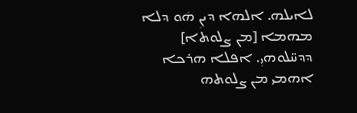ܠܐܝܠܗ. ܐܠܗܐ ܕܝܢܼ ܗܿܘ ܕܠܐ ܡܗܡܐ [ܡܢ ܨܠܘܬܐ] ܕܕܚ̈ܠܘܗܝܼ. ܐܦܠܐ ܗܪܟܐ ܐܗܡܝ ܡܢ ܨܠܘܬܗ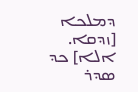ܕܡܠܟܐ [ܙܕܩܐ. ܐܠܐ] ܟܕ ܣܕܪ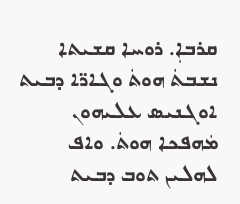ܩܪܒܐܼ. ܪܘܚܐ ܩܫܝܬܐ ܢܫܒܬܿ ܗܘܬܿ ܘܓܐܪ̈ܐ ܕܒܝܬ ܐܘܓܢܝܣ ܥܠܝܗܘܢ ܡܿܗܦܟܐ ܗܘܬܿ. ܘܐܦ ܠܗܠܝܢ ܬܘܒ ܕܒܝܬ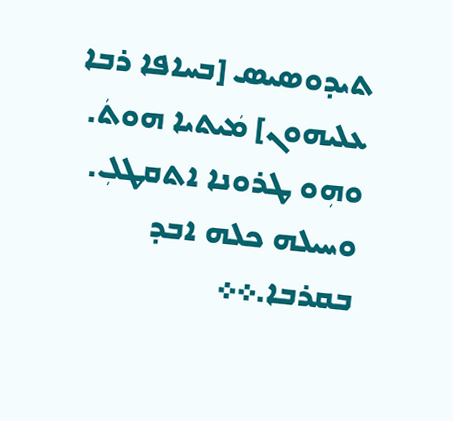ܬܝܕܘܣܝܣ [ܒܚܐܦܐ ܪܒܐ ܥܠܝܗܘܢ] ܡܿܝܬܝܐ ܗܘܬܿ. ܘܗܼܘ ܛܪܘܢܐ ܐܬܩܛܠܼ. ܘܚܝܠܗ ܟܠܗ ܐܒܕ ܒܩܪܒܐ.܀܀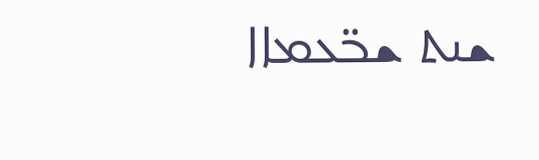ܫܢܬ ܫܒ̈ܥܡܐܐ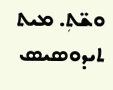ܘܫ̈ܬܼ. ܡܝܬ ܬܝܕܘܣܝܣ